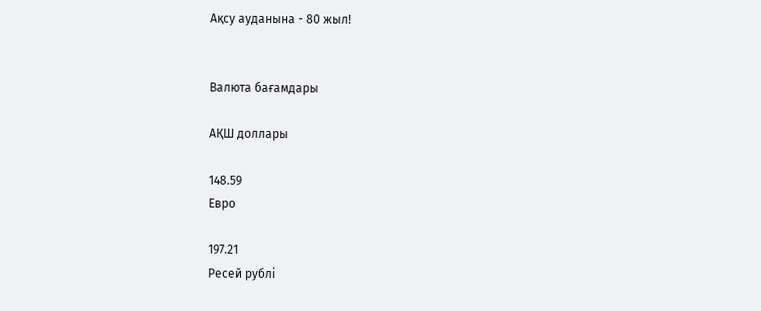Ақсу ауданына - 80 жыл!


Валюта бағамдары

АҚШ доллары

148.59
Евро

197.21
Ресей рублі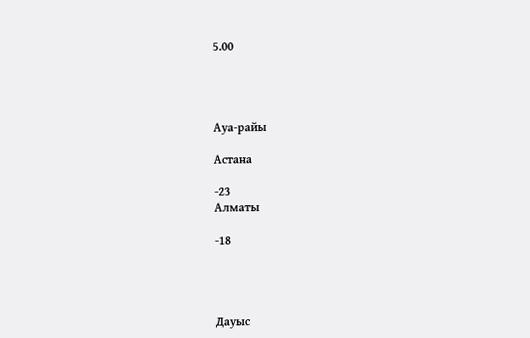5.00




Ауа-райы

Астана

-23
Алматы

-18




Дауыс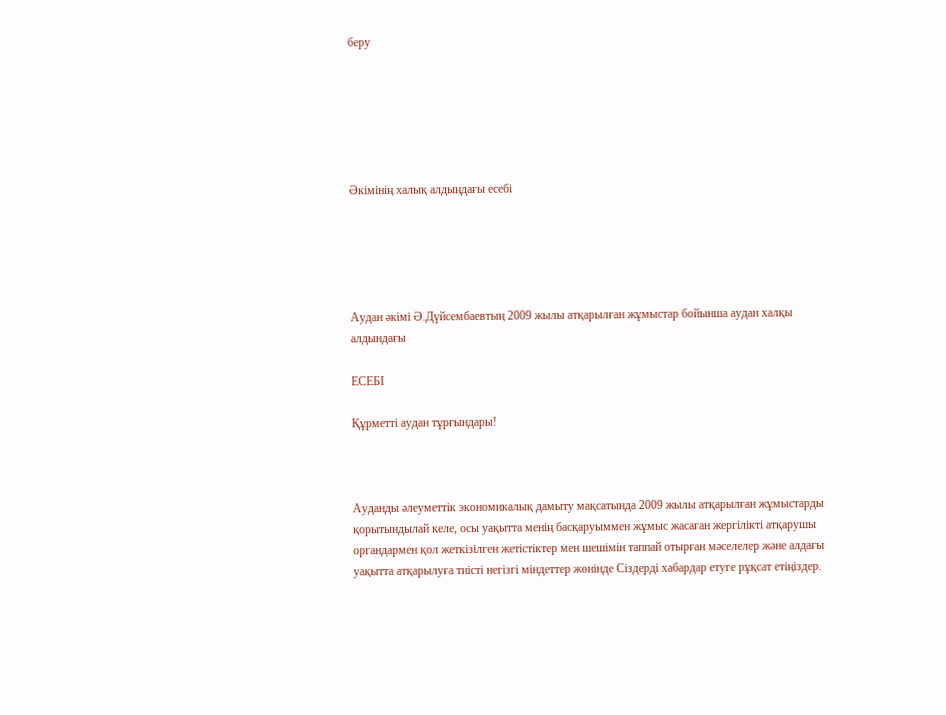беру






Әкімінің халық алдыңдағы есебі





Аудан әкімі Ә.Дүйсембаевтың 2009 жылы атқарылған жұмыстар бойынша аудан халқы алдындағы

ЕСЕБІ

Құрметті аудан тұрғындары!



Ауданды әлеуметтік экономикалық дамыту мақсатында 2009 жылы атқарылған жұмыстарды қорытындылай келе, осы уақытта менің басқаруыммен жұмыс жасаған жергілікті атқарушы органдармен қол жеткізілген жетістіктер мен шешімін таппай отырған мәселелер және алдағы уақытта атқарылуға тиісті негізгі міндеттер жөнінде Сіздерді хабардар етуге рұқсат етіңіздер.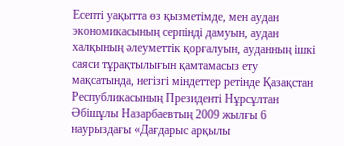Есепті уақытта өз қызметімде, мен аудан экономикасының серпінді дамуын, аудан халқының әлеуметтік қорғалуын, ауданның ішкі саяси тұрақтылығын қамтамасыз ету мақсатында, негізгі міндеттер ретінде Қазақстан Республикасының Президенті Нұрсұлтан Әбішұлы Назарбаевтың 2009 жылғы 6 наурыздағы «Дағдарыс арқылы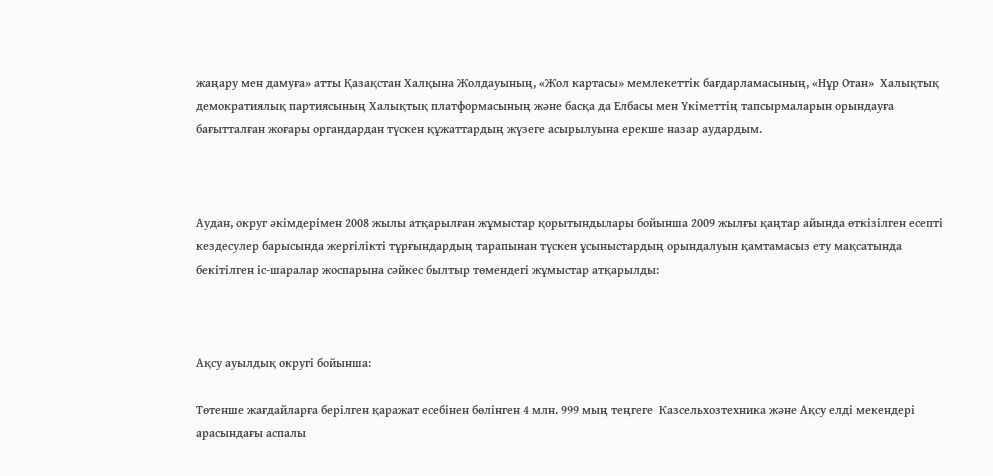жаңару мен дамуға» атты Қазақстан Халқына Жолдауының, «Жол картасы» мемлекеттік бағдарламасының, «Нұр Отан»  Халықтық демократиялық партиясының Халықтық платформасының және басқа да Елбасы мен Үкіметтің тапсырмаларын орындауға бағытталған жоғары органдардан түскен құжаттардың жүзеге асырылуына ерекше назар аудардым.



Аудан, округ әкімдерімен 2008 жылы атқарылған жұмыстар қорытындылары бойынша 2009 жылғы қаңтар айында өткізілген есепті кездесулер барысында жергілікті тұрғындардың тарапынан түскен ұсыныстардың орындалуын қамтамасыз ету мақсатында бекітілген іс-шаралар жоспарына сәйкес былтыр төмендегі жұмыстар атқарылды:



Ақсу ауылдық округі бойынша:

Төтенше жағдайларға берілген қаражат есебінен бөлінген 4 млн. 999 мың теңгеге  Казсельхозтехника және Ақсу елді мекендері арасындағы аспалы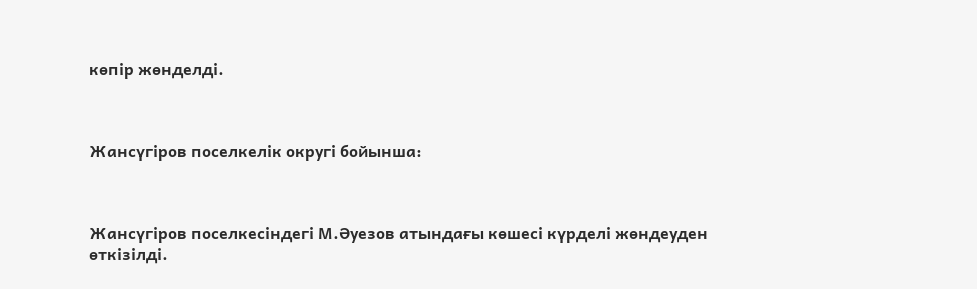көпір жөнделді.



Жансүгіров поселкелік округі бойынша:



Жансүгіров поселкесіндегі М.Әуезов атындағы көшесі күрделі жөндеуден өткізілді.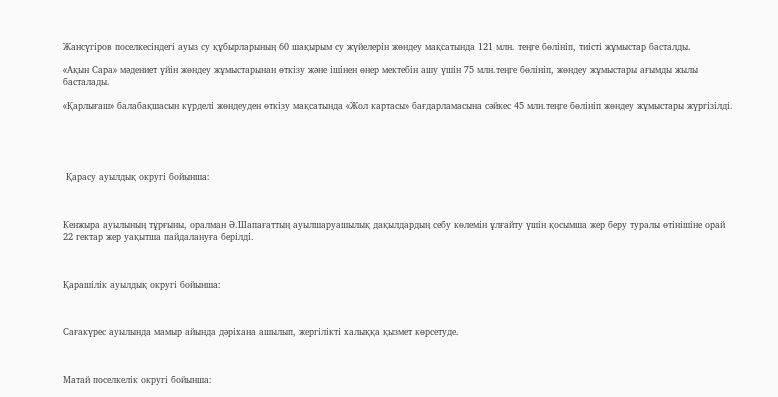Жансүгіров поселкесіндегі ауыз су құбырларының 60 шақырым су жүйелерін жөндеу мақсатында 121 млн. теңге бөлініп, тиісті жұмыстар басталды.

«Ақын Сара» мәдениет үйін жөндеу жұмыстарынан өткізу және ішінен өнер мектебін ашу үшін 75 млн.теңге бөлініп, жөндеу жұмыстары ағымды жылы басталады.

«Қарлығаш» балабақшасын күрделі жөндеуден өткізу мақсатында «Жол картасы» бағдарламасына сәйкес 45 млн.теңге бөлініп жөндеу жұмыстары жүргізілді.





 Қарасу ауылдық округі бойынша:



Кенжыра ауылының тұрғыны, оралман Ә.Шапағаттың ауылшаруашылық дақылдардың себу көлемін ұлғайту үшін қосымша жер беру туралы өтінішіне орай  22 гектар жер уақытша пайдалануға берілді.



Қарашілік ауылдық округі бойынша:



Сағакүрес ауылында мамыр айында дәріхана ашылып, жергілікті халыққа қызмет көрсетуде.



Матай поселкелік округі бойынша: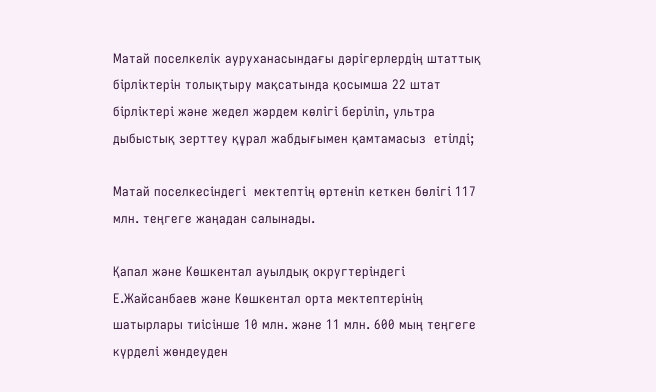Матай поселкелік ауруханасындағы дәрігерлердің штаттық бірліктерін толықтыру мақсатында қосымша 22 штат бірліктері және жедел жәрдем көлігі беріліп, ультра дыбыстық зерттеу құрал жабдығымен қамтамасыз  етілді;

Матай поселкесіндегі  мектептің өртеніп кеткен бөлігі 117 млн. теңгеге жаңадан салынады.

Қапал және Көшкентал ауылдық округтеріндегі Е.Жайсанбаев және Көшкентал орта мектептерінің шатырлары тиісінше 10 млн. және 11 млн. 600 мың теңгеге күрделі жөндеуден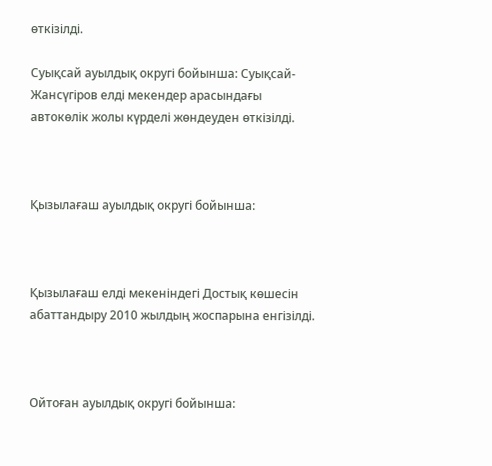өткізілді.

Суықсай ауылдық округі бойынша: Суықсай-Жансүгіров елді мекендер арасындағы  автокөлік жолы күрделі жөндеуден өткізілді.



Қызылағаш ауылдық округі бойынша:



Қызылағаш елді мекеніндегі Достық көшесін абаттандыру 2010 жылдың жоспарына енгізілді.



Ойтоған ауылдық округі бойынша: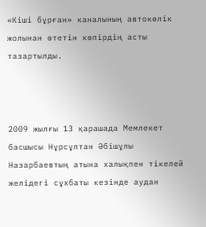«Кіші бұрған» каналының автокөлік жолынан өтетін көпірдің асты тазартылды.



2009 жылғы 13 қарашада Мемлекет басшысы Нұрсұлтан Әбішұлы Назарбаевтың атына халықпен тікелей желідегі сұхбаты кезінде аудан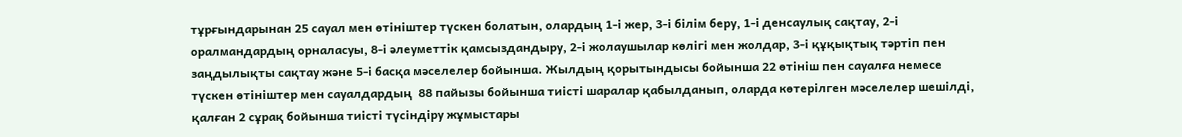тұрғындарынан 25 сауал мен өтініштер түскен болатын, олардың 1-і жер, 3-і білім беру, 1-і денсаулық сақтау, 2-і оралмандардың орналасуы, 8-і әлеуметтік қамсыздандыру, 2-і жолаушылар көлігі мен жолдар, 3-і құқықтық тәртіп пен заңдылықты сақтау және 5-і басқа мәселелер бойынша. Жылдың қорытындысы бойынша 22 өтініш пен сауалға немесе түскен өтініштер мен сауалдардың  88 пайызы бойынша тиісті шаралар қабылданып, оларда көтерілген мәселелер шешілді, қалған 2 сұрақ бойынша тиісті түсіндіру жұмыстары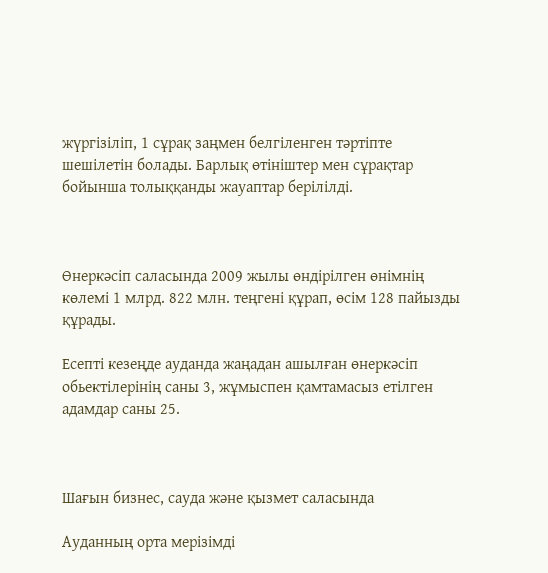жүргізіліп, 1 сұрақ заңмен белгіленген тәртіпте шешілетін болады. Барлық өтініштер мен сұрақтар бойынша толыққанды жауаптар берілілді.



Өнеркәсіп саласында 2009 жылы өндірілген өнімнің көлемі 1 млрд. 822 млн. теңгені құрап, өсім 128 пайызды құрады.

Есепті кезеңде ауданда жаңадан ашылған өнеркәсіп обьектілерінің саны 3, жұмыспен қамтамасыз етілген  адамдар саны 25.



Шағын бизнес, сауда және қызмет саласында

Ауданның орта мерізімді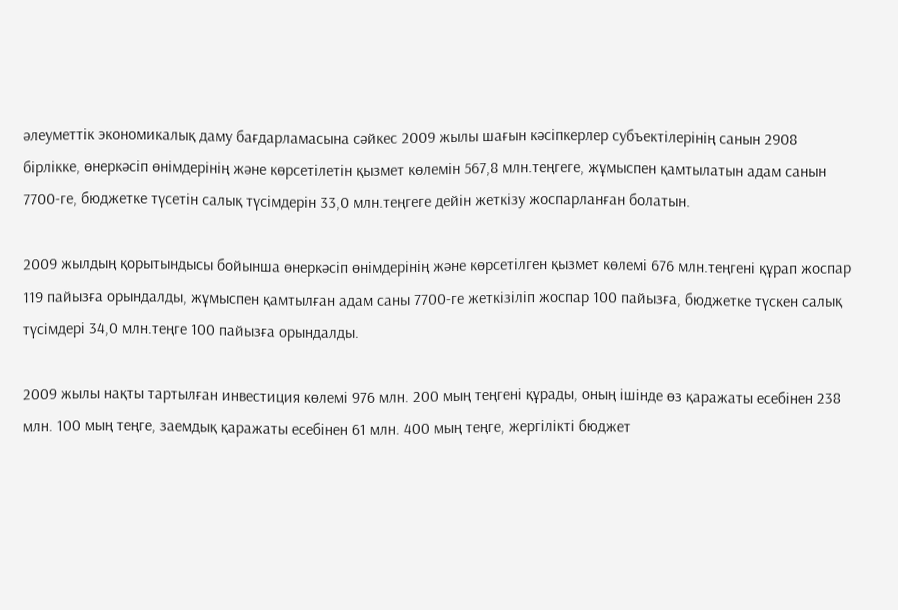әлеуметтік экономикалық даму бағдарламасына сәйкес 2009 жылы шағын кәсіпкерлер субъектілерінің санын 2908 бірлікке, өнеркәсіп өнімдерінің және көрсетілетін қызмет көлемін 567,8 млн.теңгеге, жұмыспен қамтылатын адам санын 7700-ге, бюджетке түсетін салық түсімдерін 33,0 млн.теңгеге дейін жеткізу жоспарланған болатын.

2009 жылдың қорытындысы бойынша өнеркәсіп өнімдерінің және көрсетілген қызмет көлемі 676 млн.теңгені құрап жоспар 119 пайызға орындалды, жұмыспен қамтылған адам саны 7700-ге жеткізіліп жоспар 100 пайызға, бюджетке түскен салық түсімдері 34,0 млн.теңге 100 пайызға орындалды.

2009 жылы нақты тартылған инвестиция көлемі 976 млн. 200 мың теңгені құрады, оның ішінде өз қаражаты есебінен 238 млн. 100 мың теңге, заемдық қаражаты есебінен 61 млн. 400 мың теңге, жергілікті бюджет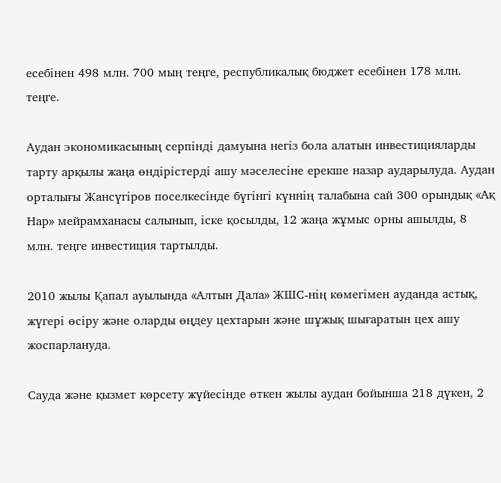есебінен 498 млн. 700 мың теңге, республикалық бюджет есебінен 178 млн. теңге.

Аудан экономикасының серпінді дамуына негіз бола алатын инвестицияларды тарту арқылы жаңа өндірістерді ашу мәселесіне ерекше назар аударылуда. Аудан орталығы Жансүгіров поселкесінде бүгінгі күннің талабына сай 300 орындық «Ақ Нар» мейрамханасы салынып, іске қосылды, 12 жаңа жұмыс орны ашылды, 8 млн. теңге инвестиция тартылды.

2010 жылы Қапал ауылында «Алтын Дала» ЖШС-нің көмегімен ауданда астық, жүгері өсіру және оларды өңдеу цехтарын және шұжық шығаратын цех ашу жоспарлануда.

Сауда және қызмет көрсету жүйесінде өткен жылы аудан бойынша 218 дүкен, 2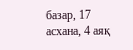базар, 17 асхана, 4 аяқ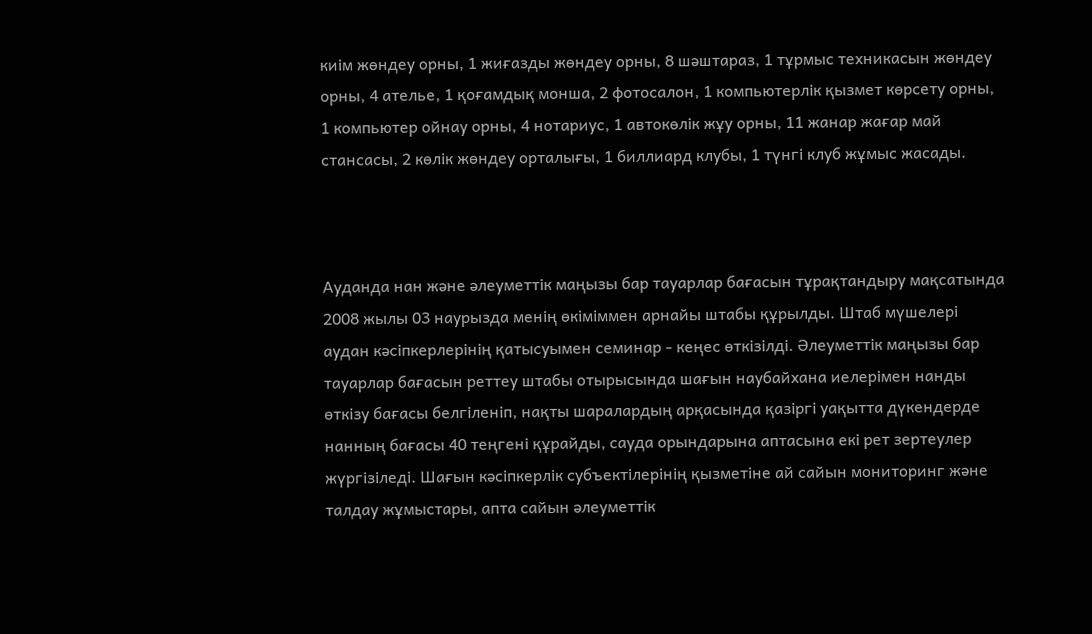киім жөндеу орны, 1 жиғазды жөндеу орны, 8 шәштараз, 1 тұрмыс техникасын жөндеу орны, 4 ателье, 1 қоғамдық монша, 2 фотосалон, 1 компьютерлік қызмет көрсету орны, 1 компьютер ойнау орны, 4 нотариус, 1 автокөлік жұу орны, 11 жанар жағар май стансасы, 2 көлік жөндеу орталығы, 1 биллиард клубы, 1 түнгі клуб жұмыс жасады.



Ауданда нан және әлеуметтік маңызы бар тауарлар бағасын тұрақтандыру мақсатында 2008 жылы 03 наурызда менің өкіміммен арнайы штабы құрылды. Штаб мүшелері  аудан кәсіпкерлерінің қатысуымен семинар - кеңес өткізілді. Әлеуметтік маңызы бар тауарлар бағасын реттеу штабы отырысында шағын наубайхана иелерімен нанды өткізу бағасы белгіленіп, нақты шаралардың арқасында қазіргі уақытта дүкендерде нанның бағасы 40 теңгені құрайды, сауда орындарына аптасына екі рет зертеулер жүргізіледі. Шағын кәсіпкерлік субъектілерінің қызметіне ай сайын мониторинг және талдау жұмыстары, апта сайын әлеуметтік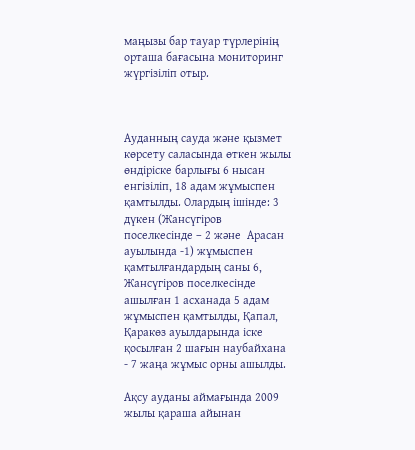маңызы бар тауар түрлерінің орташа бағасына мониторинг жүргізіліп отыр.



Ауданның сауда және қызмет көрсету саласында өткен жылы өндіріске барлығы 6 нысан енгізіліп, 18 адам жұмыспен қамтылды. Олардың ішінде: 3 дүкен (Жансүгіров поселкесінде – 2 және  Арасан ауылында -1) жұмыспен қамтылғандардың саны 6, Жансүгіров поселкесінде ашылған 1 асханада 5 адам жұмыспен қамтылды, Қапал, Қаракөз ауылдарында іске қосылған 2 шағын наубайхана - 7 жаңа жұмыс орны ашылды.

Ақсу ауданы аймағында 2009 жылы қараша айынан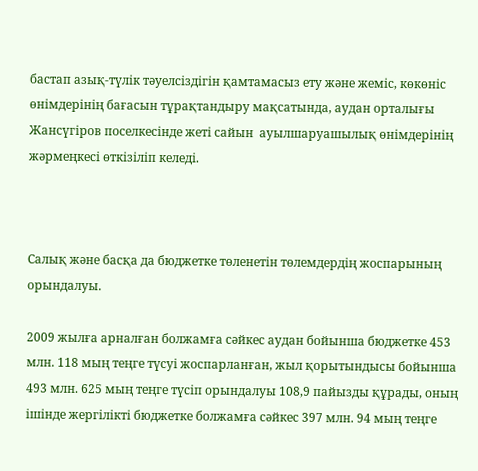бастап азық-түлік тәуелсіздігін қамтамасыз ету және жеміс, көкөніс өнімдерінің бағасын тұрақтандыру мақсатында, аудан орталығы Жансүгіров поселкесінде жеті сайын  ауылшаруашылық өнімдерінің жәрмеңкесі өткізіліп келеді.



Салық және басқа да бюджетке төленетін төлемдердің жоспарының орындалуы.

2009 жылға арналған болжамға сәйкес аудан бойынша бюджетке 453 млн. 118 мың теңге түсуі жоспарланған, жыл қорытындысы бойынша  493 млн. 625 мың теңге түсіп орындалуы 108,9 пайызды құрады, оның ішінде жергілікті бюджетке болжамға сәйкес 397 млн. 94 мың теңге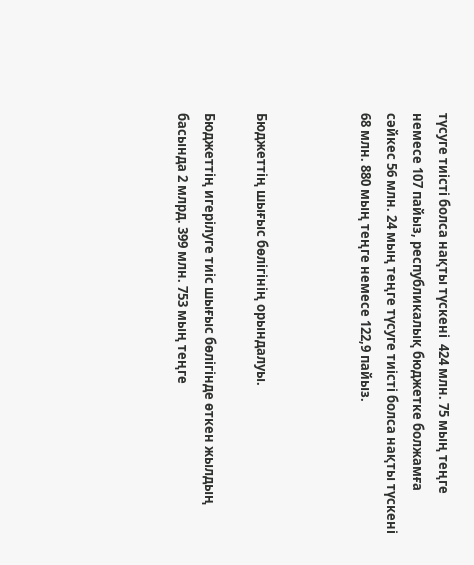түсуге тиісті болса нақты түскені  424 млн. 75 мың теңге немесе 107 пайыз, республикалық бюджетке болжамға сәйкес 56 млн. 24 мың теңге түсуге тиісті болса нақты түскені 68 млн. 880 мың теңге немесе 122,9 пайыз.



Бюджеттің шығыс бөлігінің орындалуы.

Бюджеттің игерілуге тиіс шығыс бөлігінде өткен жылдың басында 2 млрд. 399 млн. 753 мың теңге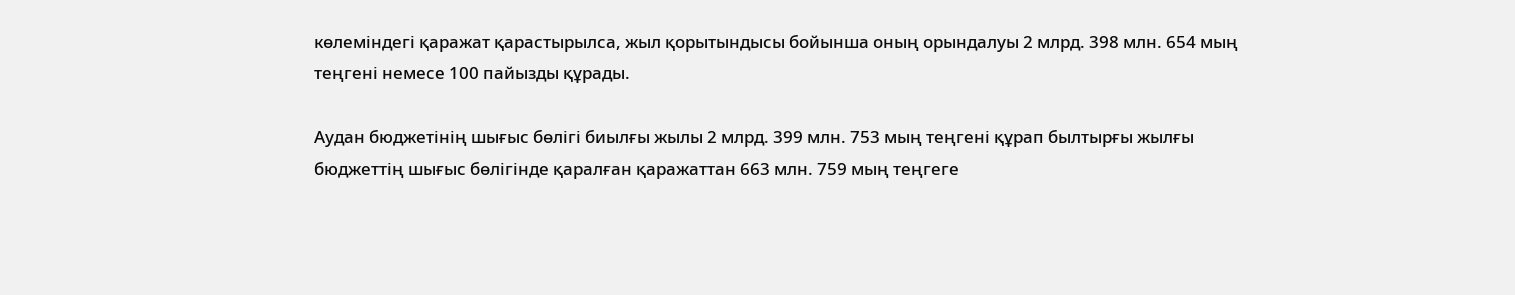көлеміндегі қаражат қарастырылса, жыл қорытындысы бойынша оның орындалуы 2 млрд. 398 млн. 654 мың теңгені немесе 100 пайызды құрады.

Аудан бюджетінің шығыс бөлігі биылғы жылы 2 млрд. 399 млн. 753 мың теңгені құрап былтырғы жылғы бюджеттің шығыс бөлігінде қаралған қаражаттан 663 млн. 759 мың теңгеге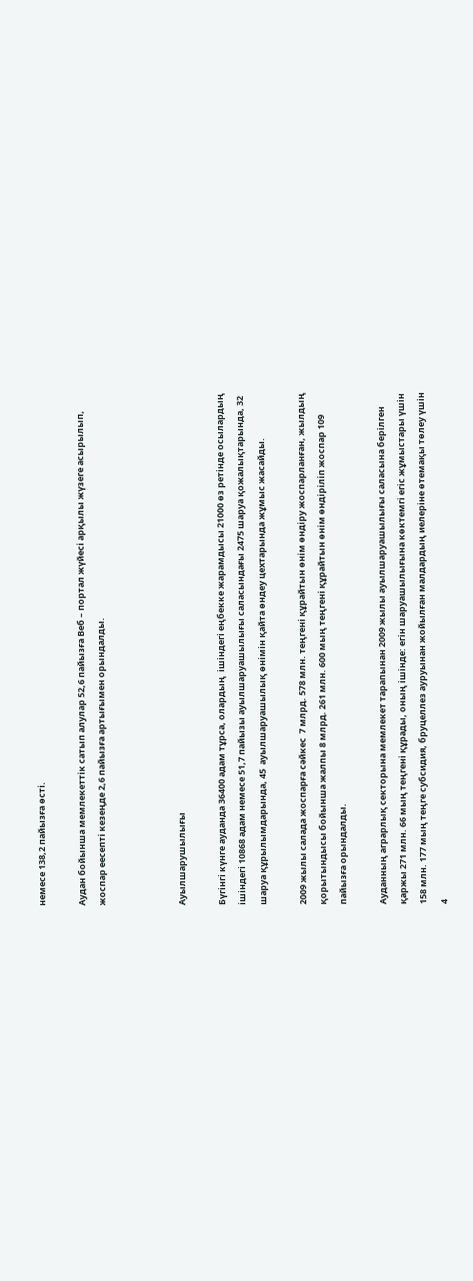немесе 138,2 пайызға өсті.

Аудан бойынша мемлекеттік сатып алулар 52,6 пайызға Веб – портал жүйесі арқылы жүзеге асырылып, жоспар еесепті кезеңде 2,6 пайызға артығымен орындалды.



Ауылшарушылығы

Бүгінгі күнге ауданда 36400 адам тұрса, олардың  ішіндегі еңбекке жарамдысы 21000 өз ретінде осылардың ішіндегі 10868 адам немесе 51,7 пайызы ауылшаруашылығы саласындағы 2475 шаруа қожалықтарында, 32 шаруа құрылымдарында, 45  ауылшаруашылық өнімін қайта өндеу цехтарында жұмыс жасайды.

2009 жылы салада жоспарға сәйкес  7 млрд. 578 млн. теңгені құрайтын өнім өндіру жоспарланған, жылдың қорытындысы бойынша жалпы 8 млрд. 261 млн. 600 мың теңгені құрайтын өнім өндіріліп жоспар 109 пайызға орындалды.

Ауданның аграрлық секторына мемлекет тарапынан 2009 жылы ауылшаруашылығы саласына берілген қаржы 271 млн. 66 мың теңгені құрады, оның ішінде: егін шаруашылығына көктемгі егіс жұмыстары үшін 158 млн. 177 мың теңге субсидия, бруцеллез ауруынан жойылған малдардың иелеріне өтемақы төлеу үшін 4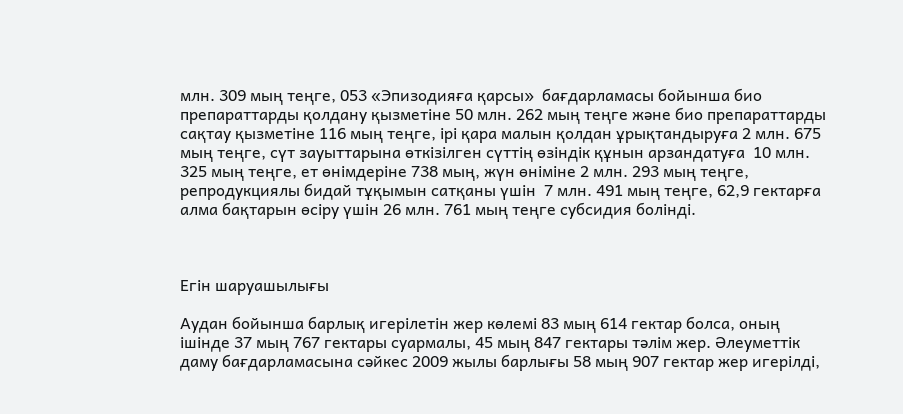млн. 309 мың теңге, 053 «Эпизодияға қарсы»  бағдарламасы бойынша био препараттарды қолдану қызметіне 50 млн. 262 мың теңге және био препараттарды сақтау қызметіне 116 мың теңге, ірі қара малын қолдан ұрықтандыруға 2 млн. 675 мың теңге, сүт зауыттарына өткізілген сүттің өзіндік құнын арзандатуға  10 млн. 325 мың теңге, ет өнімдеріне 738 мың, жүн өніміне 2 млн. 293 мың теңге, репродукциялы бидай тұқымын сатқаны үшін  7 млн. 491 мың теңге, 62,9 гектарға алма бақтарын өсіру үшін 26 млн. 761 мың теңге субсидия болінді.



Егін шаруашылығы

Аудан бойынша барлық игерілетін жер көлемі 83 мың 614 гектар болса, оның ішінде 37 мың 767 гектары суармалы, 45 мың 847 гектары тәлім жер. Әлеуметтік даму бағдарламасына сәйкес 2009 жылы барлығы 58 мың 907 гектар жер игерілді,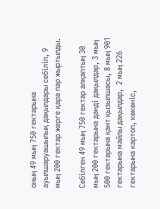оның 49 мың 750 гектарына ауылшаруашылық дақылдары себіліп, 9 мың 200 гектар жерге қара пар жыртылды.

Себілген 49 мың 750 гектар алқаптың 30 мың 200 гектарына дәнді дақылдар, 3 мың 500 гектарына қант қызылшасы, 8 мың 901 гектарына майлы дақылдар,  2 мың 226 гектарына картоп, көкөніс,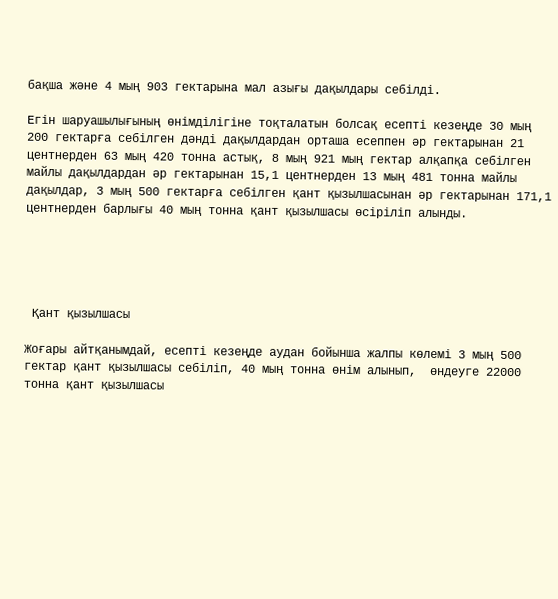бақша және 4 мың 903 гектарына мал азығы дақылдары себілді.

Егін шаруашылығының өнімділігіне тоқталатын болсақ есепті кезеңде 30 мың 200 гектарға себілген дәнді дақылдардан орташа есеппен әр гектарынан 21 центнерден 63 мың 420 тонна астық, 8 мың 921 мың гектар алқапқа себілген майлы дақылдардан әр гектарынан 15,1 центнерден 13 мың 481 тонна майлы дақылдар, 3 мың 500 гектарға себілген қант қызылшасынан әр гектарынан 171,1 центнерден барлығы 40 мың тонна қант қызылшасы өсіріліп алынды.





 Қант қызылшасы

Жоғары айтқанымдай, есепті кезеңде аудан бойынша жалпы көлемі 3 мың 500 гектар қант қызылшасы себіліп, 40 мың тонна өнім алынып,  өндеуге 22000 тонна қант қызылшасы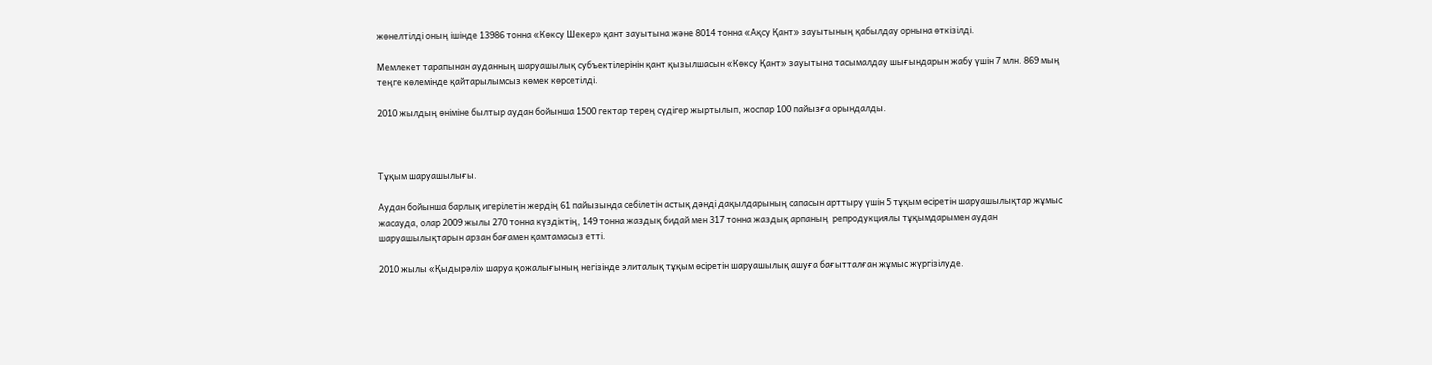жөнелтілді оның ішінде 13986 тонна «Көксу Шекер» қант зауытына және 8014 тонна «Ақсу Қант» зауытының қабылдау орнына өткізілді.

Мемлекет тарапынан ауданның шаруашылық субъектілерінін қант қызылшасын «Көксу Қант» зауытына тасымалдау шығындарын жабу үшін 7 млн. 869 мың теңге көлемінде қайтарылымсыз көмек көрсетілді.

2010 жылдың өніміне былтыр аудан бойынша 1500 гектар терең сүдігер жыртылып, жоспар 100 пайызға орындалды.



Тұқым шаруашылығы.

Аудан бойынша барлық игерілетін жердің 61 пайызында себілетін астық дәнді дақылдарының сапасын арттыру үшін 5 тұқым өсіретін шаруашылықтар жұмыс жасауда, олар 2009 жылы 270 тонна күздіктің, 149 тонна жаздық бидай мен 317 тонна жаздық арпаның  репродукциялы тұқымдарымен аудан шаруашылықтарын арзан бағамен қамтамасыз етті.

2010 жылы «Қыдырәлі» шаруа қожалығының негізінде элиталық тұқым өсіретін шаруашылық ашуға бағытталған жұмыс жүргізілуде.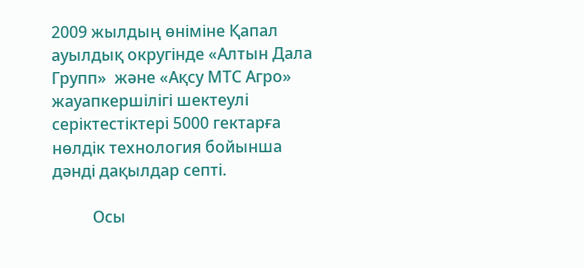2009 жылдың өніміне Қапал ауылдық округінде «Алтын Дала Групп»  және «Ақсу МТС Агро» жауапкершілігі шектеулі серіктестіктері 5000 гектарға нөлдік технология бойынша дәнді дақылдар септі.

          Осы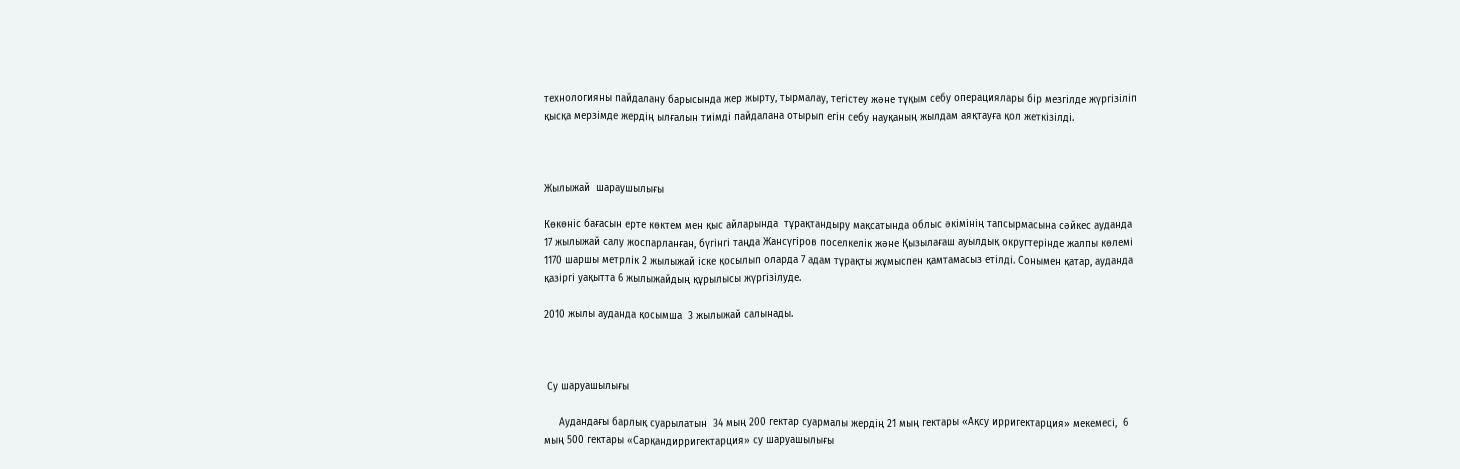технологияны пайдалану барысында жер жырту, тырмалау, тегістеу және тұқым себу операциялары бір мезгілде жүргізіліп қысқа мерзімде жердің ылғалын тиімді пайдалана отырып егін себу науқаның жылдам аяқтауға қол жеткізілді.



Жылыжай  шараушылығы

Көкөніс бағасын ерте көктем мен қыс айларында  тұрақтандыру мақсатында облыс әкімінің тапсырмасына сәйкес ауданда 17 жылыжай салу жоспарланған, бүгінгі таңда Жансүгіров поселкелік және Қызылағаш ауылдық округтерінде жалпы көлемі 1170 шаршы метрлік 2 жылыжай іске қосылып оларда 7 адам тұрақты жұмыспен қамтамасыз етілді. Сонымен қатар, ауданда қазіргі уақытта 6 жылыжайдың құрылысы жүргізілуде.

2010 жылы ауданда қосымша  3 жылыжай салынады.



 Су шаруашылығы

     Аудандағы барлық суарылатын  34 мың 200 гектар суармалы жердің 21 мың гектары «Ақсу ирригектарция» мекемесі,  6 мың 500 гектары «Сарқандирригектарция» су шаруашылығы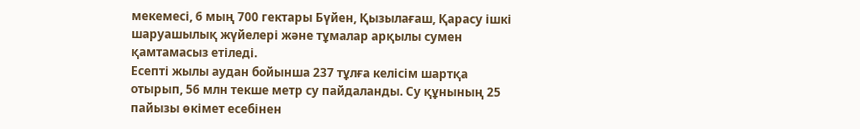мекемесі, 6 мың 700 гектары Бүйен, Қызылағаш, Қарасу ішкі  шаруашылық жүйелері және тұмалар арқылы сумен қамтамасыз етіледі.                                                                                        Есепті жылы аудан бойынша 237 тұлға келісім шартқа отырып, 56 млн текше метр су пайдаланды. Су құнының 25 пайызы өкімет есебінен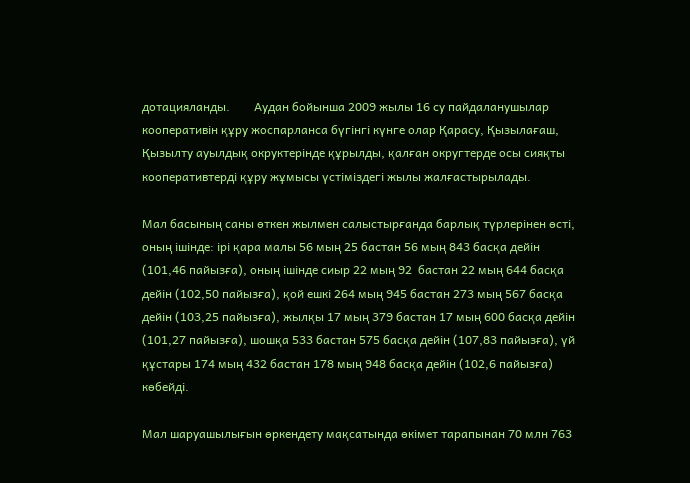дотацияланды.        Аудан бойынша 2009 жылы 16 су пайдаланушылар кооперативін құру жоспарланса бүгінгі күнге олар Қарасу, Қызылағаш, Қызылту ауылдық окруктерінде құрылды, қалған округтерде осы сияқты кооперативтерді құру жұмысы үстіміздегі жылы жалғастырылады.

Мал басының саны өткен жылмен салыстырғанда барлық түрлерінен өсті, оның ішінде: ірі қара малы 56 мың 25 бастан 56 мың 843 басқа дейін (101,46 пайызға), оның ішінде сиыр 22 мың 92  бастан 22 мың 644 басқа дейін (102,50 пайызға), қой ешкі 264 мың 945 бастан 273 мың 567 басқа дейін (103,25 пайызға), жылқы 17 мың 379 бастан 17 мың 600 басқа дейін (101,27 пайызға), шошқа 533 бастан 575 басқа дейін (107,83 пайызға), үй құстары 174 мың 432 бастан 178 мың 948 басқа дейін (102,6 пайызға) көбейді.

Мал шаруашылығын өркендету мақсатында өкімет тарапынан 70 млн 763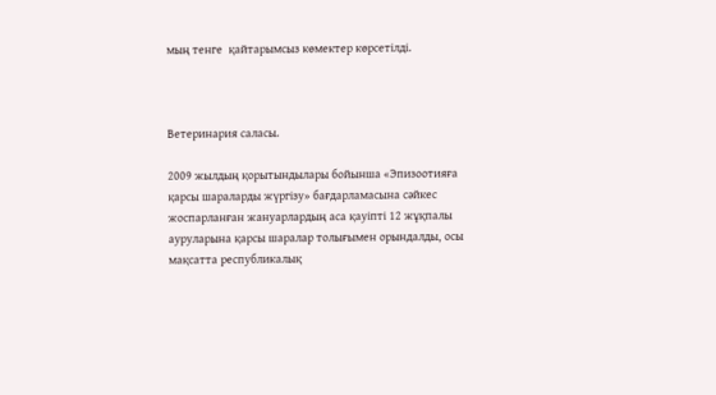мың тенге  қайтарымсыз көмектер көрсетілді.



Ветеринария саласы.

2009 жылдың қорытындылары бойынша «Эпизоотияға қарсы шараларды жүргізу» бағдарламасына сәйкес жоспарланған жануарлардың аса қауіпті 12 жұқпалы ауруларына қарсы шаралар толығымен орындалды, осы мақсатта республикалық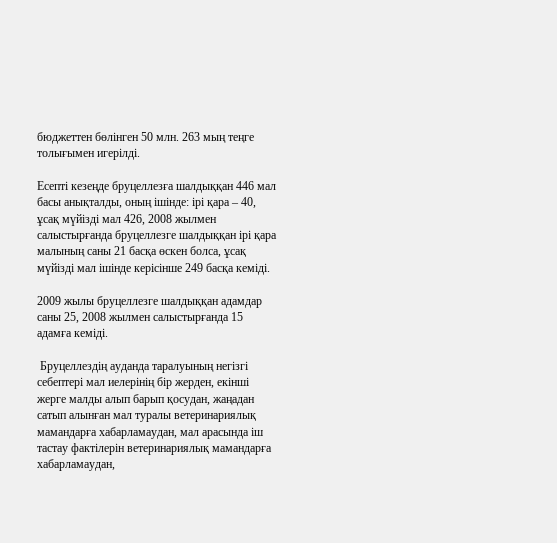бюджеттен бөлінген 50 млн. 263 мың теңге толығымен игерілді.

Есепті кезеңде бруцеллезға шалдыққан 446 мал басы анықталды, оның ішінде: ірі қара – 40, ұсақ мүйізді мал 426, 2008 жылмен салыстырғанда бруцеллезге шалдыққан ірі қара малының саны 21 басқа өскен болса, ұсақ мүйізді мал ішінде керісінше 249 басқа кеміді.

2009 жылы бруцеллезге шалдыққан адамдар саны 25, 2008 жылмен салыстырғанда 15 адамға кеміді.

 Бруцеллездің ауданда таралуының негізгі себептері мал иелерінің бір жерден, екінші жерге малды алып барып қосудан, жаңадан сатып алынған мал туралы ветеринариялық мамандарға хабарламаудан, мал арасында іш тастау фактілерін ветеринариялық мамандарға хабарламаудан,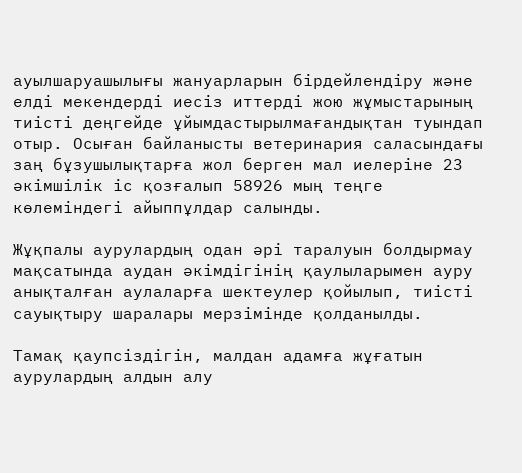ауылшаруашылығы жануарларын бірдейлендіру және елді мекендерді иесіз иттерді жою жұмыстарының тиісті деңгейде ұйымдастырылмағандықтан туындап отыр. Осыған байланысты ветеринария саласындағы заң бұзушылықтарға жол берген мал иелеріне 23 әкімшілік іс қозғалып 58926 мың теңге көлеміндегі айыппұлдар салынды.

Жұқпалы аурулардың одан әрі таралуын болдырмау мақсатында аудан әкімдігінің қаулыларымен ауру анықталған аулаларға шектеулер қойылып, тиісті сауықтыру шаралары мерзімінде қолданылды.

Тамақ қаупсіздігін, малдан адамға жұғатын аурулардың алдын алу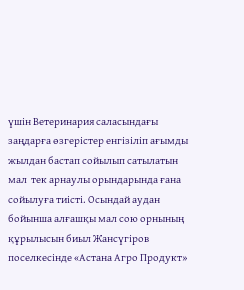үшін Ветеринария саласындағы заңдарға өзгерістер енгізіліп ағымды жылдан бастап сойылып сатылатын  мал  тек арнаулы орындарында ғана сойылуға тиісті. Осындай аудан бойынша алғашқы мал сою орнының құрылысын биыл Жансүгіров поселкесінде «Астана Агро Продукт»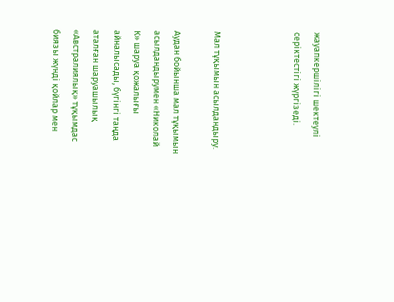жауапкершілігі шектеулі серіктестігі жүргізеді.



Мал тұқымын асылдандыру.

Аудан бойынша мал тұқымын асылдандырумен «Николай К» шаруа қожалығы айналысады, бүгінгі таңда аталған шаруашылық «Австралиялық» тұқымдас биязы жүнді қойлар мен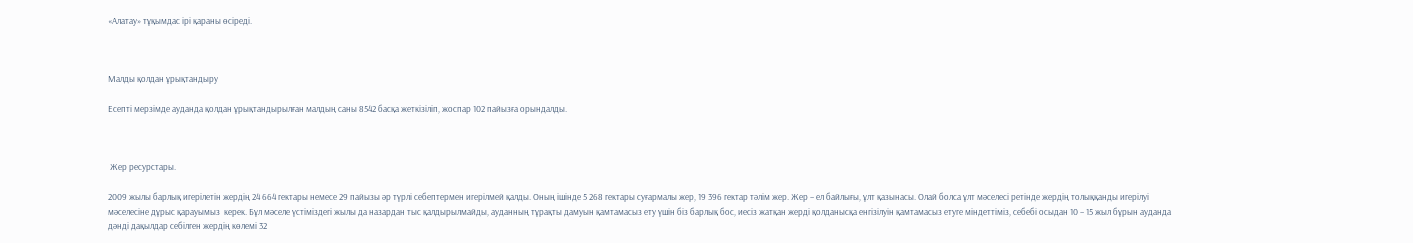«Алатау» тұқымдас ірі қараны өсіреді.



Малды қолдан ұрықтандыру

Есепті мерзімде ауданда қолдан ұрықтандырылған малдың саны 8542 басқа жеткізіліп, жоспар 102 пайызға орындалды.



 Жер ресурстары.

2009 жылы барлық игерілетін жердің 24 664 гектары немесе 29 пайызы әр түрлі себептермен игерілмей қалды. Оның ішінде 5 268 гектары суғармалы жер, 19 396 гектар тәлім жер. Жер – ел байлығы, ұлт қазынасы. Олай болса ұлт мәселесі ретінде жердің толыққанды игерілуі мәселесіне дұрыс қарауымыз  керек. Бұл мәселе үстіміздегі жылы да назардан тыс қалдырылмайды, ауданның тұрақты дамуын қамтамасыз ету үшін біз барлық бос, иесіз жатқан жерді қолданысқа енгізілуін қамтамасыз етуге міндеттіміз, себебі осыдан 10 – 15 жыл бұрын ауданда дәнді дақылдар себілген жердің көлемі 32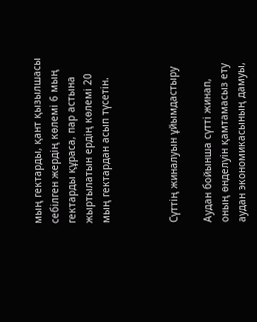мың гектарды, қант қызылшасы себілген жердің көлемі 6 мың гектарды құраса, пар астына жыртылатын ердің көлемі 20 мың гектардан асып түсетін.



Сүттің жиналуын ұйымдастыру

Аудан бойынша сүтті жинап, оның өнделуін қамтамасыз ету аудан экономикасының дамуы,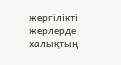жергілікті жерлерде халықтың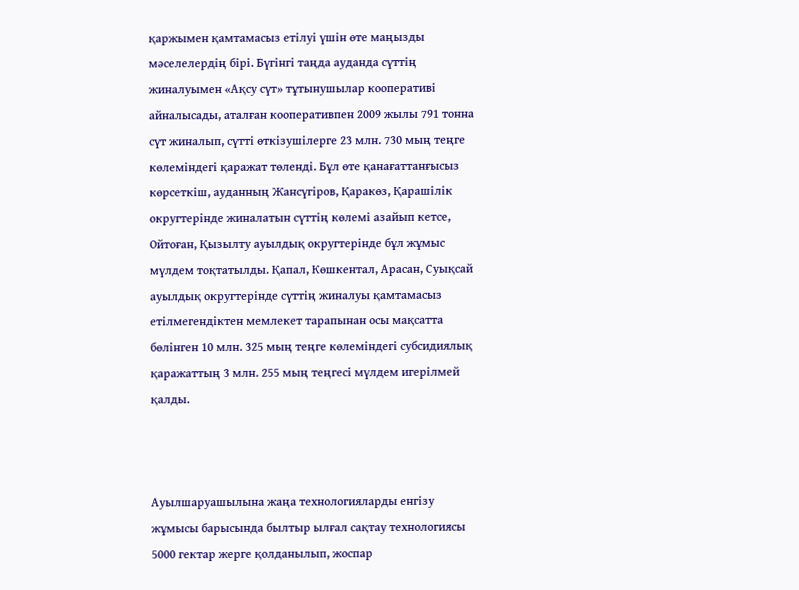қаржымен қамтамасыз етілуі үшін өте маңызды мәселелердің бірі. Бүгінгі таңда ауданда сүттің жиналуымен «Ақсу сүт» тұтынушылар кооперативі айналысады, аталған кооперативпен 2009 жылы 791 тонна сүт жиналып, сүтті өткізушілерге 23 млн. 730 мың теңге көлеміндегі қаражат төленді. Бұл өте қанағаттанғысыз көрсеткіш, ауданның Жансүгіров, Қаракөз, Қарашілік округтерінде жиналатын сүттің көлемі азайып кетсе, Ойтоған, Қызылту ауылдық округтерінде бұл жұмыс мүлдем тоқтатылды. Қапал, Көшкентал, Арасан, Суықсай ауылдық округтерінде сүттің жиналуы қамтамасыз етілмегендіктен мемлекет тарапынан осы мақсатта бөлінген 10 млн. 325 мың теңге көлеміндегі субсидиялық қаражаттың 3 млн. 255 мың теңгесі мүлдем игерілмей  қалды.



Ауылшаруашылына жаңа технологияларды енгізу жұмысы барысында былтыр ылғал сақтау технологиясы 5000 гектар жерге қолданылып, жоспар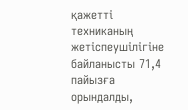қажетті техниканың жетіспеушілігіне байланысты 71,4 пайызға орындалды,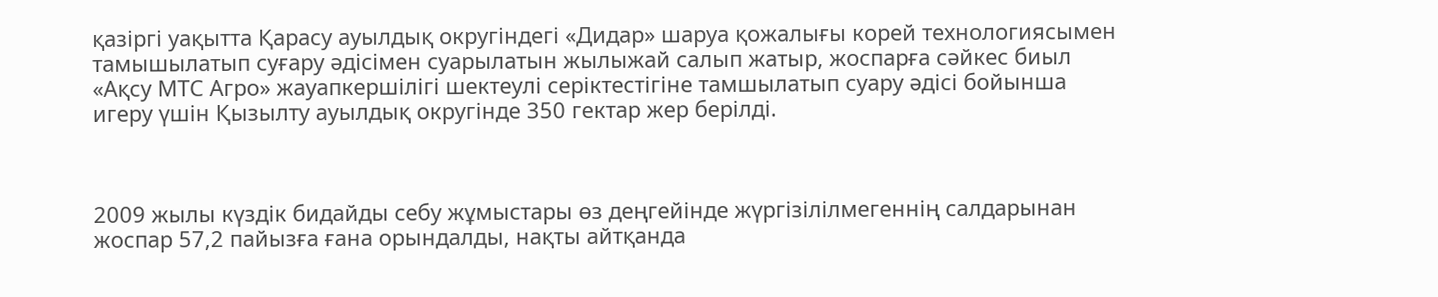қазіргі уақытта Қарасу ауылдық округіндегі «Дидар» шаруа қожалығы корей технологиясымен тамышылатып суғару әдісімен суарылатын жылыжай салып жатыр, жоспарға сәйкес биыл «Ақсу МТС Агро» жауапкершілігі шектеулі серіктестігіне тамшылатып суару әдісі бойынша игеру үшін Қызылту ауылдық округінде 350 гектар жер берілді.



2009 жылы күздік бидайды себу жұмыстары өз деңгейінде жүргізілілмегеннің салдарынан жоспар 57,2 пайызға ғана орындалды, нақты айтқанда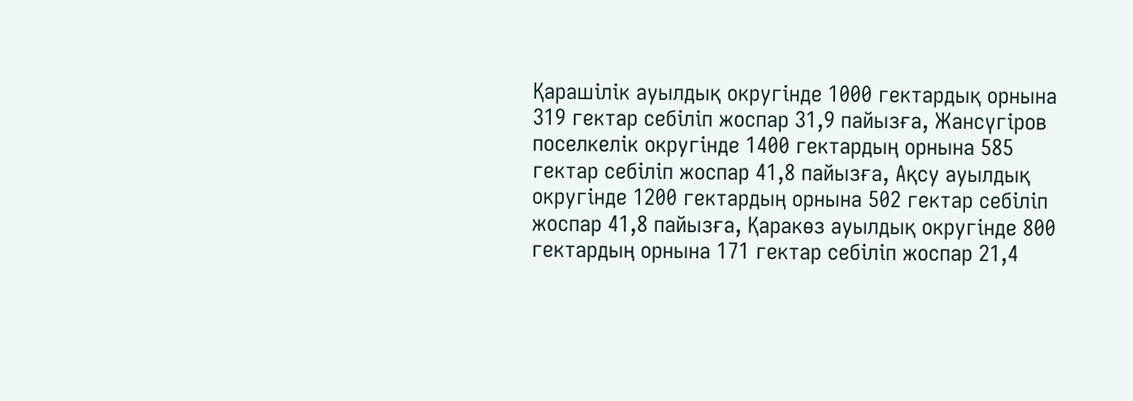Қарашілік ауылдық округінде 1000 гектардық орнына 319 гектар себіліп жоспар 31,9 пайызға, Жансүгіров поселкелік округінде 1400 гектардың орнына 585 гектар себіліп жоспар 41,8 пайызға, Ақсу ауылдық округінде 1200 гектардың орнына 502 гектар себіліп жоспар 41,8 пайызға, Қаракөз ауылдық округінде 800 гектардың орнына 171 гектар себіліп жоспар 21,4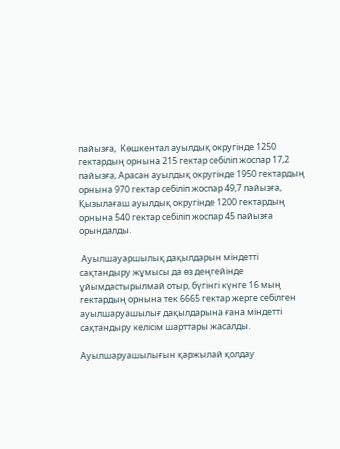пайызға,  Көшкентал ауылдық округінде 1250 гектардың орнына 215 гектар себіліп жоспар 17,2 пайызға, Арасан ауылдық округінде 1950 гектардың орнына 970 гектар себіліп жоспар 49,7 пайызға,  Қызылағаш ауылдық округінде 1200 гектардың орнына 540 гектар себіліп жоспар 45 пайызға орындалды.

 Ауылшауаршылық дақылдарын міндетті сақтандыру жұмысы да өз деңгейінде ұйымдастырылмай отыр, бүгінгі күнге 16 мың гектардың орнына тек 6665 гектар жерге себілген ауылшаруашылығ дақылдарына ғана міндетті сақтандыру келісім шарттары жасалды.

Ауылшаруашылығын қаржылай қолдау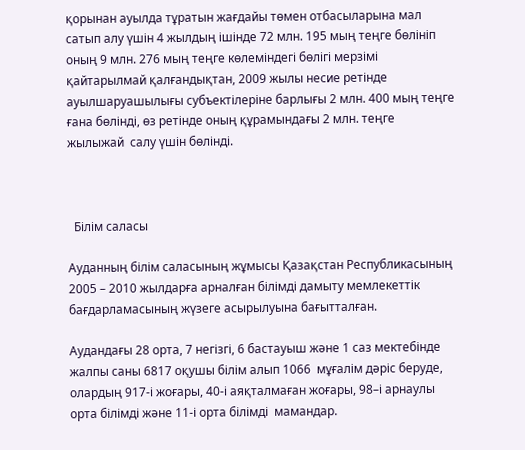қорынан ауылда тұратын жағдайы төмен отбасыларына мал сатып алу үшін 4 жылдың ішінде 72 млн. 195 мың теңге бөлініп оның 9 млн. 276 мың теңге көлеміндегі бөлігі мерзімі қайтарылмай қалғандықтан, 2009 жылы несие ретінде ауылшаруашылығы субъектілеріне барлығы 2 млн. 400 мың теңге ғана бөлінді, өз ретінде оның құрамындағы 2 млн. теңге  жылыжай  салу үшін бөлінді.



  Білім саласы

Ауданның білім саласының жұмысы Қазақстан Республикасының 2005 – 2010 жылдарға арналған білімді дамыту мемлекеттік бағдарламасының жүзеге асырылуына бағытталған.

Аудандағы 28 орта, 7 негізгі, 6 бастауыш және 1 саз мектебінде жалпы саны 6817 оқушы білім алып 1066  мұғалім дәріс беруде, олардың 917-і жоғары, 40-і аяқталмаған жоғары, 98–і арнаулы орта білімді және 11-і орта білімді  мамандар.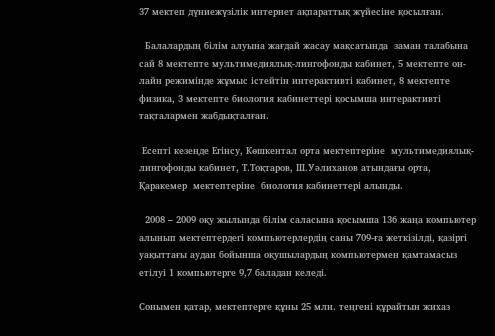37 мектеп дүниежүзілік интернет ақпараттық жүйесіне қосылған.

  Балалардың білім алуына жағдай жасау мақсатында  заман талабына сай 8 мектепте мультимедиялық-лингофонды кабинет, 5 мектепте он-лайн режимінде жұмыс істейтін интерактивті кабинет, 8 мектепте физика, 3 мектепте биология кабинеттері қосымша интерактивті тақталармен жабдықталған.

 Есепті кезеңде Егінсу, Көшкентал орта мектептеріне  мультимедиялық-лингофонды кабинет, Т.Тоқтаров, Ш.Уәлиханов атындағы орта, Қаракемер  мектептеріне  биология кабинеттері алынды.

  2008 – 2009 оқу жылында білім саласына қосымша 136 жаңа компьютер алынып мектептердегі компьютерлердің саны 709-ға жеткізілді, қазіргі уақыттағы аудан бойынша оқушылардың компьютермен қамтамасыз етілуі 1 компьютерге 9,7 баладан келеді.

Сонымен қатар, мектептерге құны 25 млн. теңгені құрайтын жихаз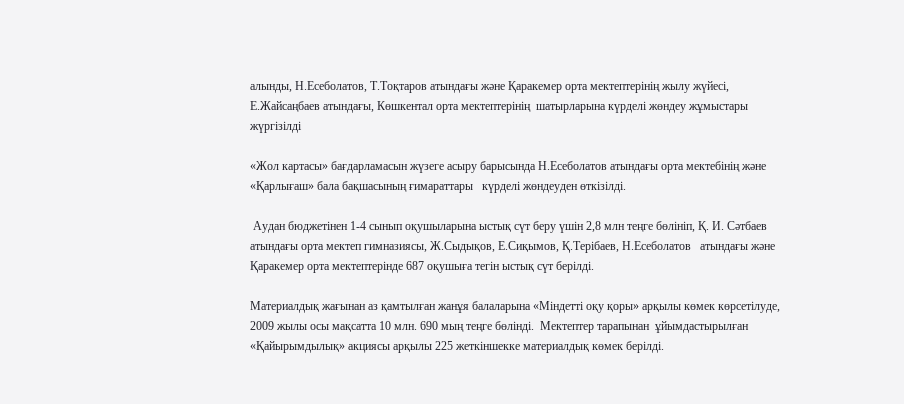алынды, Н.Есеболатов, Т.Тоқтаров атындағы және Қаракемер орта мектептерінің жылу жүйесі, Е.Жайсаңбаев атындағы, Көшкентал орта мектептерінің  шатырларына күрделі жөндеу жұмыстары жүргізілді

«Жол картасы» бағдарламасын жүзеге асыру барысында Н.Есеболатов атындағы орта мектебінің және «Қарлығаш» бала бақшасының ғимараттары   күрделі жөндеуден өткізілді.

 Аудан бюджетінен 1-4 сынып оқушыларына ыстық сүт беру үшін 2,8 млн теңге бөлініп, Қ. И. Сәтбаев атындағы орта мектеп гимназиясы, Ж.Сыдықов, Е.Сиқымов, Қ.Терібаев, Н.Есеболатов   атындағы және Қаракемер орта мектептерінде 687 оқушыға тегін ыстық сүт берілді.

Материалдық жағынан аз қамтылған жанұя балаларына «Міндетті оқу қоры» арқылы көмек көрсетілуде, 2009 жылы осы мақсатта 10 млн. 690 мың теңге бөлінді.  Мектептер тарапынан  ұйымдастырылған «Қайырымдылық» акциясы арқылы 225 жеткіншекке материалдық көмек берілді.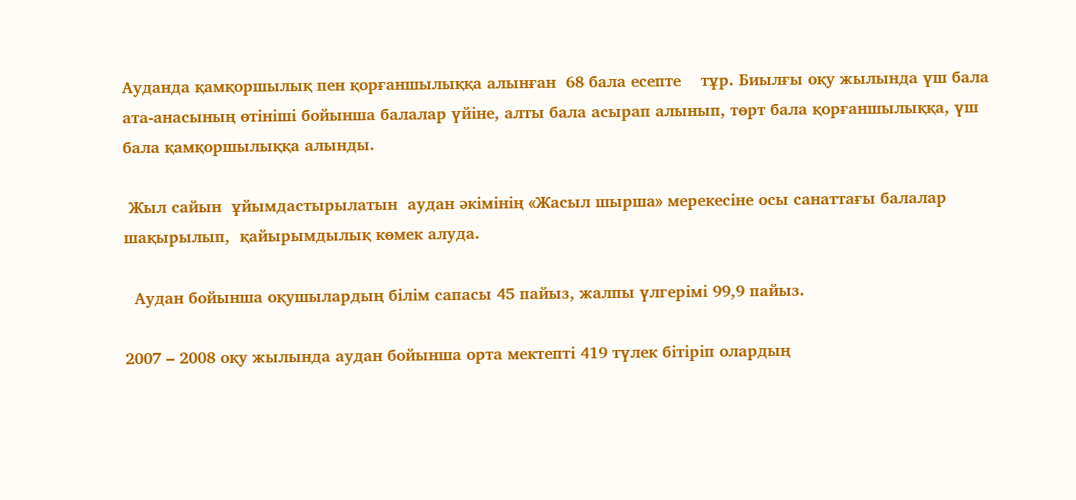Ауданда қамқоршылық пен қорғаншылыққа алынған  68 бала есепте    тұр. Биылғы оқу жылында үш бала ата-анасының өтініші бойынша балалар үйіне, алты бала асырап алынып, төрт бала қорғаншылыққа, үш бала қамқоршылыққа алынды.

 Жыл сайын  ұйымдастырылатын  аудан әкімінің «Жасыл шырша» мерекесіне осы санаттағы балалар шақырылып,  қайырымдылық көмек алуда.

  Аудан бойынша оқушылардың білім сапасы 45 пайыз, жалпы үлгерімі 99,9 пайыз.

2007 – 2008 оқу жылында аудан бойынша орта мектепті 419 түлек бітіріп олардың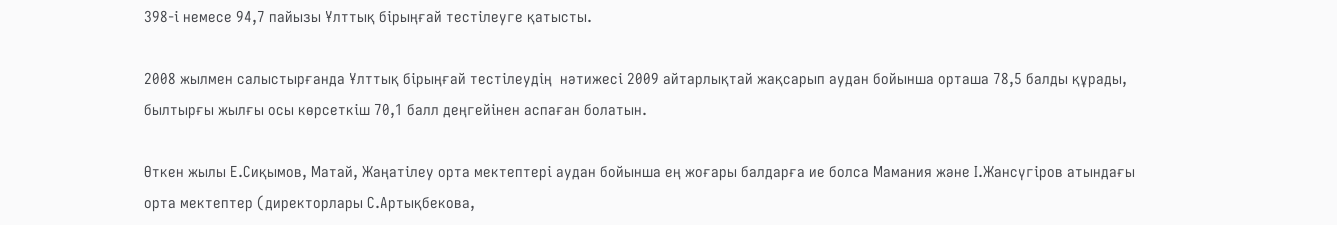398-і немесе 94,7 пайызы Ұлттық бірыңғай тестілеуге қатысты.

2008 жылмен салыстырғанда Ұлттық бірыңғай тестілеудің  нәтижесі 2009 айтарлықтай жақсарып аудан бойынша орташа 78,5 балды құрады, былтырғы жылғы осы көрсеткіш 70,1 балл деңгейінен аспаған болатын.

Өткен жылы Е.Сиқымов, Матай, Жаңатілеу орта мектептері аудан бойынша ең жоғары балдарға ие болса Мамания және І.Жансүгіров атындағы орта мектептер (директорлары С.Артықбекова,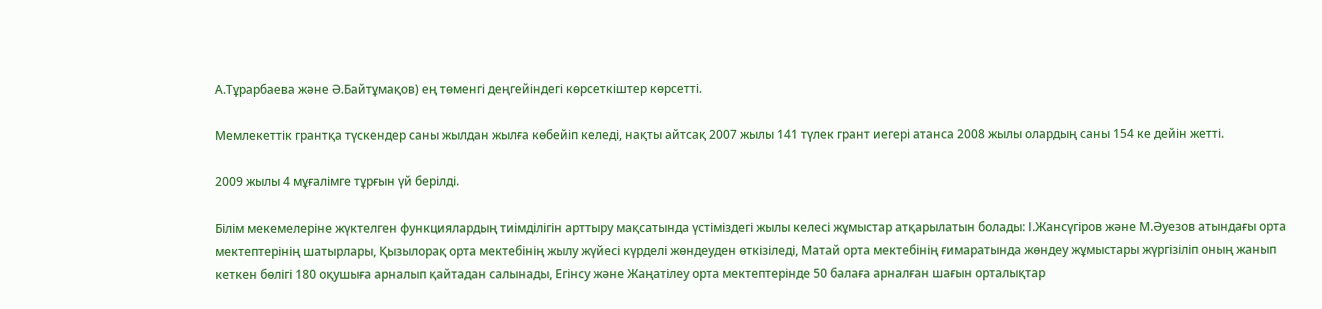А.Тұрарбаева және Ә.Байтұмақов) ең төменгі деңгейіндегі көрсеткіштер көрсетті.

Мемлекеттік грантқа түскендер саны жылдан жылға көбейіп келеді, нақты айтсақ 2007 жылы 141 түлек грант иегері атанса 2008 жылы олардың саны 154 ке дейін жетті.

2009 жылы 4 мұғалімге тұрғын үй берілді.

Білім мекемелеріне жүктелген функциялардың тиімділігін арттыру мақсатында үстіміздегі жылы келесі жұмыстар атқарылатын болады: І.Жансүгіров және М.Әуезов атындағы орта мектептерінің шатырлары, Қызылорақ орта мектебінің жылу жүйесі күрделі жөндеуден өткізіледі, Матай орта мектебінің ғимаратында жөндеу жұмыстары жүргізіліп оның жанып кеткен бөлігі 180 оқушыға арналып қайтадан салынады, Егінсу және Жаңатілеу орта мектептерінде 50 балаға арналған шағын орталықтар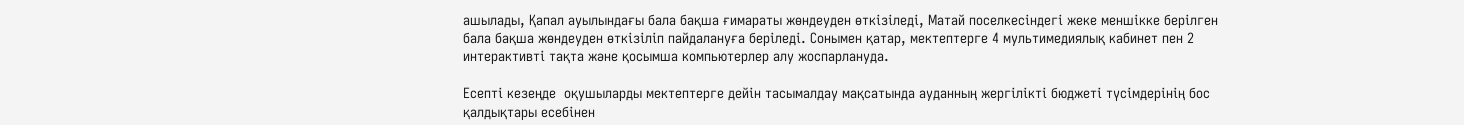ашылады, Қапал ауылындағы бала бақша ғимараты жөндеуден өткізіледі, Матай поселкесіндегі жеке меншікке берілген бала бақша жөндеуден өткізіліп пайдалануға беріледі. Сонымен қатар, мектептерге 4 мультимедиялық кабинет пен 2 интерактивті тақта және қосымша компьютерлер алу жоспарлануда.

Есепті кезеңде  оқушыларды мектептерге дейін тасымалдау мақсатында ауданның жергілікті бюджеті түсімдерінің бос қалдықтары есебінен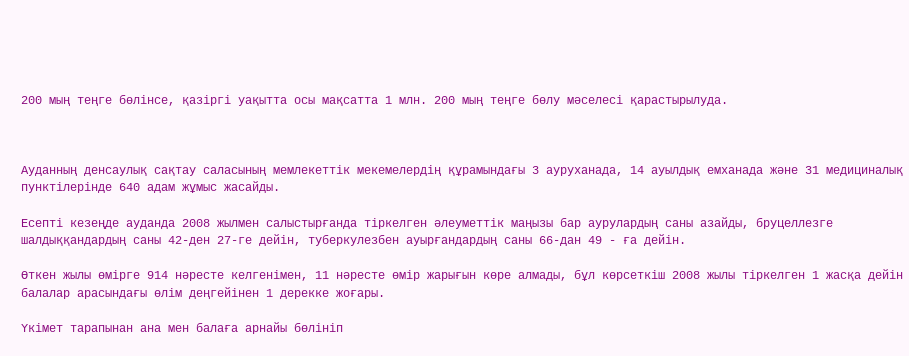200 мың теңге бөлінсе, қазіргі уақытта осы мақсатта 1 млн. 200 мың теңге бөлу мәселесі қарастырылуда.



Ауданның денсаулық сақтау саласының мемлекеттік мекемелердің құрамындағы 3 ауруханада, 14 ауылдық емханада және 31 медициналық пунктілерінде 640 адам жұмыс жасайды.

Есепті кезеңде ауданда 2008 жылмен салыстырғанда тіркелген әлеуметтік маңызы бар аурулардың саны азайды, бруцеллезге шалдыққандардың саны 42-ден 27-ге дейін, туберкулезбен ауырғандардың саны 66-дан 49 - ға дейін.

Өткен жылы өмірге 914 нәресте келгенімен, 11 нәресте өмір жарығын көре алмады, бұл көрсеткіш 2008 жылы тіркелген 1 жасқа дейін балалар арасындағы өлім деңгейінен 1 дерекке жоғары.

Үкімет тарапынан ана мен балаға арнайы бөлініп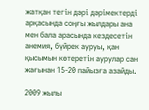жатқан тегін дәрі дәрімектерді арқасында соңғы жылдары ана мен бала арасында кездесетін анемия, бүйрек ауруы, қан қысымын көтеретін аурулар сан жағынан 15-20 пайызға азайды.

2009 жылы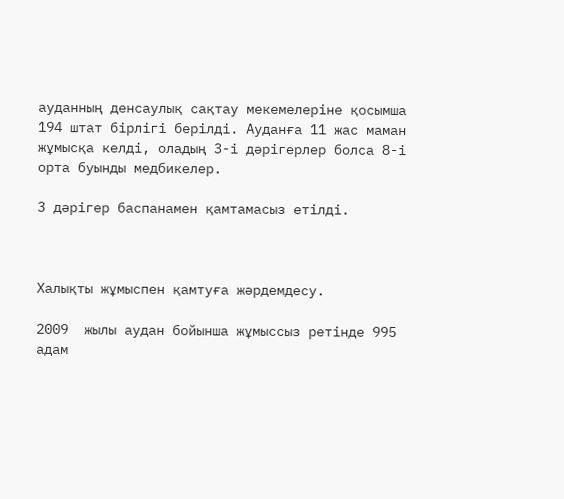ауданның денсаулық сақтау мекемелеріне қосымша 194 штат бірлігі берілді. Ауданға 11 жас маман жұмысқа келді, оладың 3-і дәрігерлер болса 8-і орта буынды медбикелер.

3 дәрігер баспанамен қамтамасыз етілді.



Халықты жұмыспен қамтуға жәрдемдесу.

2009  жылы аудан бойынша жұмыссыз ретінде 995 адам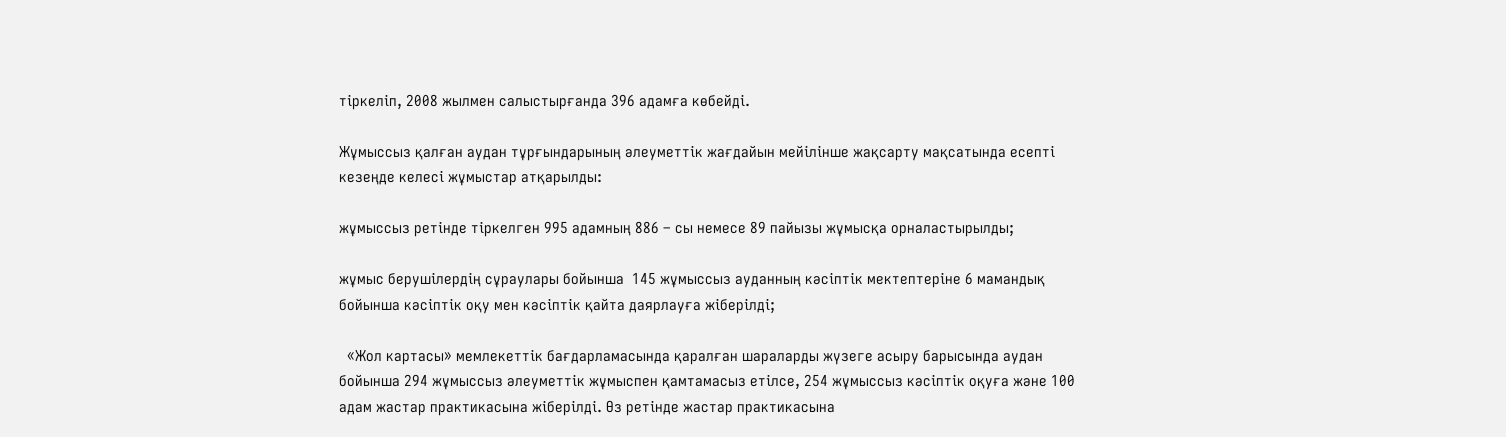тіркеліп, 2008 жылмен салыстырғанда 396 адамға көбейді.

Жұмыссыз қалған аудан тұрғындарының әлеуметтік жағдайын мейілінше жақсарту мақсатында есепті кезеңде келесі жұмыстар атқарылды:

жұмыссыз ретінде тіркелген 995 адамның 886 – сы немесе 89 пайызы жұмысқа орналастырылды;

жұмыс берушілердің сұраулары бойынша  145 жұмыссыз ауданның кәсіптік мектептеріне 6 мамандық бойынша кәсіптік оқу мен кәсіптік қайта даярлауға жіберілді;

  «Жол картасы» мемлекеттік бағдарламасында қаралған шараларды жүзеге асыру барысында аудан бойынша 294 жұмыссыз әлеуметтік жұмыспен қамтамасыз етілсе, 254 жұмыссыз кәсіптік оқуға және 100 адам жастар практикасына жіберілді. Өз ретінде жастар практикасына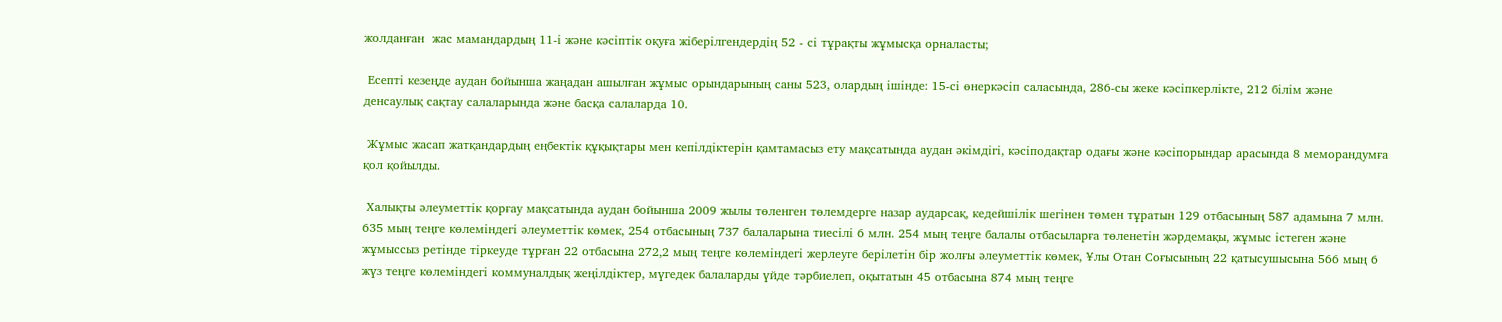жолданған  жас мамандардың 11-і және кәсіптік оқуға жіберілгендердің 52 - сі тұрақты жұмысқа орналасты;

 Есепті кезеңде аудан бойынша жаңадан ашылған жұмыс орындарының саны 523, олардың ішінде: 15-сі өнеркәсіп саласында, 286-сы жеке кәсіпкерлікте, 212 білім және денсаулық сақтау салаларында және басқа салаларда 10.

 Жұмыс жасап жатқандардың еңбектік құқықтары мен кепілдіктерін қамтамасыз ету мақсатында аудан әкімдігі, кәсіподақтар одағы және кәсіпорындар арасында 8 меморандумға қол қойылды.

 Халықты әлеуметтік қорғау мақсатында аудан бойынша 2009 жылы төленген төлемдерге назар аударсақ, кедейшілік шегінен төмен тұратын 129 отбасының 587 адамына 7 млн. 635 мың теңге көлеміндегі әлеуметтік көмек, 254 отбасының 737 балаларына тиесілі 6 млн. 254 мың теңге балалы отбасыларға төленетін жәрдемақы, жұмыс істеген және жұмыссыз ретінде тіркеуде тұрған 22 отбасына 272,2 мың теңге көлеміндегі жерлеуге берілетін бір жолғы әлеуметтік көмек, Ұлы Отан Соғысының 22 қатысушысына 566 мың 6 жүз теңге көлеміндегі коммуналдық жеңілдіктер, мүгедек балаларды үйде тәрбиелеп, оқытатын 45 отбасына 874 мың теңге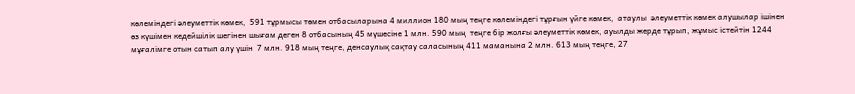көлеміндегі әлеуметтік көмек,  591 тұрмысы төмен отбасыларына 4 миллион 180 мың теңге көлеміндегі тұрғын үйге көмек,  атаулы  әлеуметтік көмек алушылар ішінен өз күшімен кедейшілік шегінен шығам деген 8 отбасының 45 мүшесіне 1 млн. 590 мың  теңге бір жолғы әлеуметтік көмек, ауылды жерде тұрып, жұмыс істейтін 1244 мұғалімге отын сатып алу үшін  7 млн. 918 мың теңге, денсаулық сақтау саласының 411 маманына 2 млн. 613 мың теңге, 27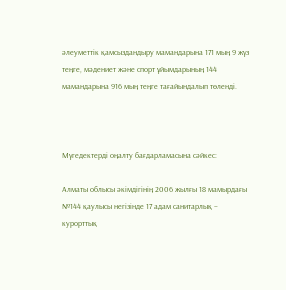әлеуметтік қамсыздандыру мамандарына 171 мың 9 жүз теңге, мәдениет және спорт ұйымдарының 144 мамандарына 916 мың теңге тағайындалып төленді.



Мүгедектерді оңалту бағдарламасына сәйкес:

Алматы облысы әкімдігінің 2006 жылғы 18 мамырдағы №144 қаулысы негізінде 17 адам санитарлық – курорттық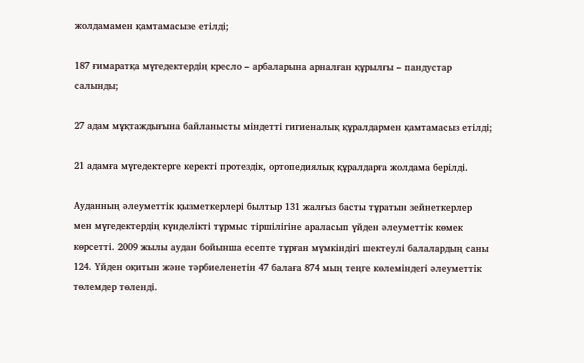жолдамамен қамтамасызе етілді;

187 ғимаратқа мүгедектердің кресло – арбаларына арналған құрылғы – пандустар салынды;

27 адам мұқтаждығына байланысты міндетті гигиеналық құралдармен қамтамасыз етілді;

21 адамға мүгедектерге керекті протездік, ортопедиялық құралдарға жолдама берілді.

Ауданның әлеуметтік қызметкерлері былтыр 131 жалғыз басты тұратын зейнеткерлер мен мүгедектердің күнделікті тұрмыс тіршілігіне араласып үйден әлеуметтік көмек көрсетті. 2009 жылы аудан бойынша есепте тұрған мүмкіндігі шектеулі балалардың саны 124. Үйден оқитын және тәрбиеленетін 47 балаға 874 мың теңге көлеміндегі әлеуметтік төлемдер төленді.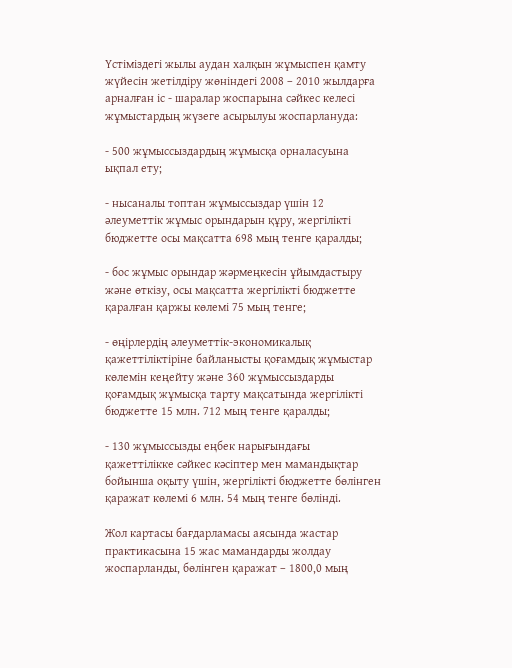Үстіміздегі жылы аудан халқын жұмыспен қамту жүйесін жетілдіру жөніндегі 2008 – 2010 жылдарға арналған іс - шаралар жоспарына сәйкес келесі жұмыстардың жүзеге асырылуы жоспарлануда:

- 500 жұмыссыздардың жұмысқа орналасуына ықпал ету;

- нысаналы топтан жұмыссыздар үшін 12 әлеуметтік жұмыс орындарын құру, жергілікті бюджетте осы мақсатта 698 мың тенге қаралды;

- бос жұмыс орындар жәрмеңкесін ұйымдастыру және өткізу, осы мақсатта жергілікті бюджетте қаралған қаржы көлемі 75 мың тенге;

- өңірлердің әлеуметтік-экономикалық қажеттіліктіріне байланысты қоғамдық жұмыстар көлемін кеңейту және 360 жұмыссыздарды қоғамдық жұмысқа тарту мақсатында жергілікті бюджетте 15 млн. 712 мың тенге қаралды;

- 130 жұмыссызды еңбек нарығындағы қажеттілікке сәйкес кәсіптер мен мамандықтар бойынша оқыту үшін, жергілікті бюджетте бөлінген қаражат көлемі 6 млн. 54 мың тенге бөлінді.

Жол картасы бағдарламасы аясында жастар практикасына 15 жас мамандарды жолдау жоспарланды, бөлінген қаражат – 1800,0 мың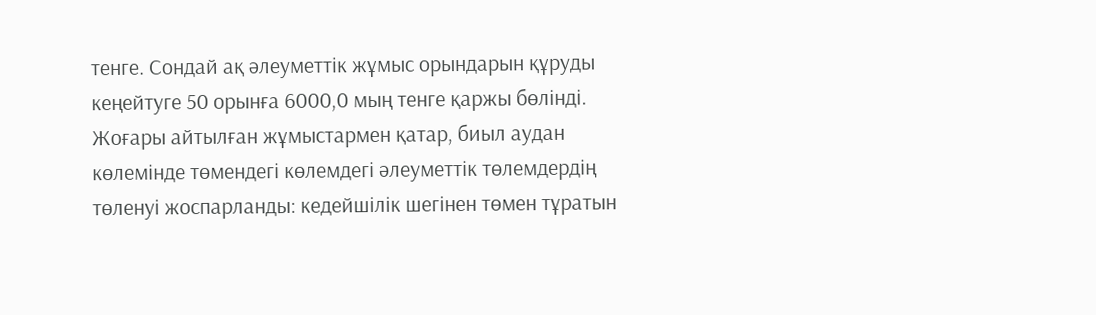тенге. Сондай ақ әлеуметтік жұмыс орындарын құруды кеңейтуге 50 орынға 6000,0 мың тенге қаржы бөлінді.                                                                                                            Жоғары айтылған жұмыстармен қатар, биыл аудан көлемінде төмендегі көлемдегі әлеуметтік төлемдердің төленуі жоспарланды: кедейшілік шегінен төмен тұратын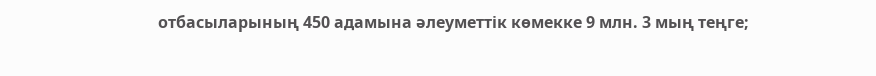отбасыларының 450 адамына әлеуметтік көмекке 9 млн. 3 мың теңге;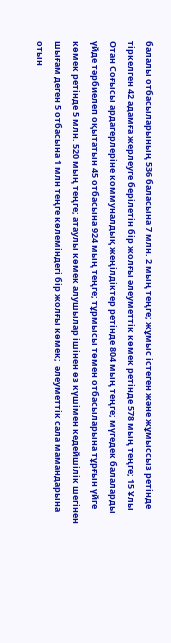балалы отбасыларының 536 баласына 7 млн. 2 мың теңге; жұмыс істеген және жұмыссыз ретінде тіркелген 42 адамға жерлеуге берілетін бір жолғы әлеуметтік көмек ретінде 578 мың теңге; 15 Ұлы Отан Соғысы ардагерлеріне коммуналдық жеңілдіктер ретінде 804 мың теңге; мүгедек балаларды үйде тәрбиелеп оқытатын 45 отбасына 924 мың теңге; тұрмысы төмен отбасыларына тұрғын үйге көмек ретінде 5 млн. 520 мың теңге; атаулы көмек алушылар ішінен өз күшімен кедейшілік шегінен шығам деген 5 отбасына 1 млн теңге көлеміндегі бір жолғы көмек;  әлеуметтік сала мамандарына отын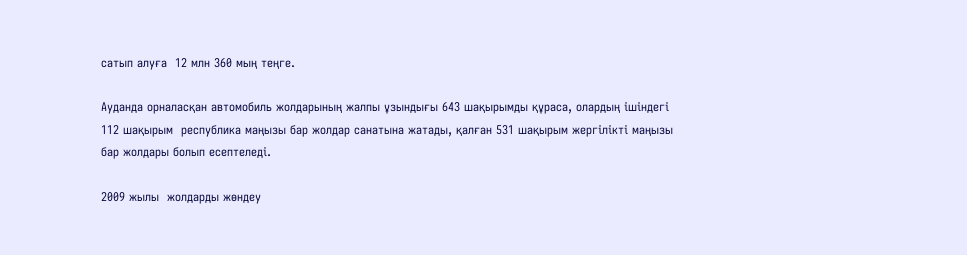сатып алуға  12 млн 360 мың теңге.

Ауданда орналасқан автомобиль жолдарының жалпы ұзындығы 643 шақырымды құраса, олардың ішіндегі 112 шақырым  республика маңызы бар жолдар санатына жатады, қалған 531 шақырым жергілікті маңызы бар жолдары болып есептеледі.

2009 жылы  жолдарды жөндеу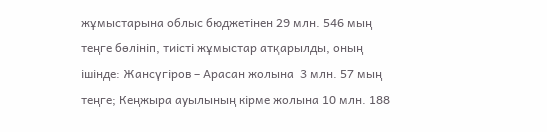жұмыстарына облыс бюджетінен 29 млн. 546 мың теңге бөлініп, тиісті жұмыстар атқарылды, оның ішінде: Жансүгіров – Арасан жолына  3 млн. 57 мың теңге; Кеңжыра ауылының кірме жолына 10 млн. 188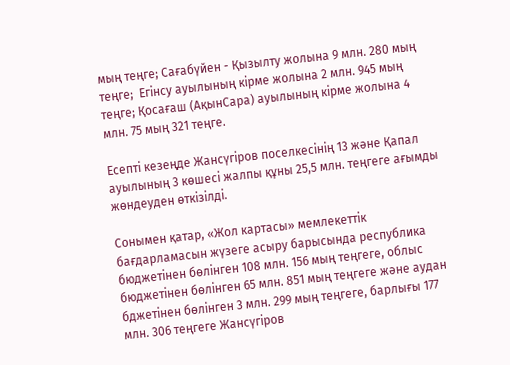мың теңге; Сағабүйен - Қызылту жолына 9 млн. 280 мың теңге;  Егінсу ауылының кірме жолына 2 млн. 945 мың теңге; Қосағаш (АқынСара) ауылының кірме жолына 4 млн. 75 мың 321 теңге.

Есепті кезеңде Жансүгіров поселкесінің 13 және Қапал ауылының 3 көшесі жалпы құны 25,5 млн. теңгеге ағымды жөндеуден өткізілді.

Сонымен қатар, «Жол картасы» мемлекеттік бағдарламасын жүзеге асыру барысында республика бюджетінен бөлінген 108 млн. 156 мың теңгеге, облыс бюджетінен бөлінген 65 млн. 851 мың теңгеге және аудан бджетінен бөлінген 3 млн. 299 мың теңгеге, барлығы 177 млн. 306 теңгеге Жансүгіров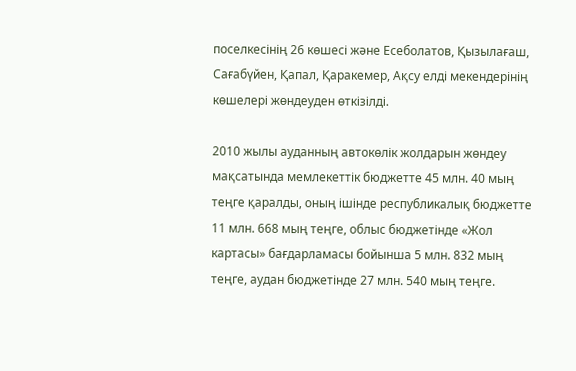поселкесінің 26 көшесі және Есеболатов, Қызылағаш, Сағабүйен, Қапал, Қаракемер, Ақсу елді мекендерінің көшелері жөндеуден өткізілді.

2010 жылы ауданның автокөлік жолдарын жөндеу мақсатында мемлекеттік бюджетте 45 млн. 40 мың теңге қаралды, оның ішінде республикалық бюджетте  11 млн. 668 мың теңге, облыс бюджетінде «Жол картасы» бағдарламасы бойынша 5 млн. 832 мың теңге, аудан бюджетінде 27 млн. 540 мың теңге.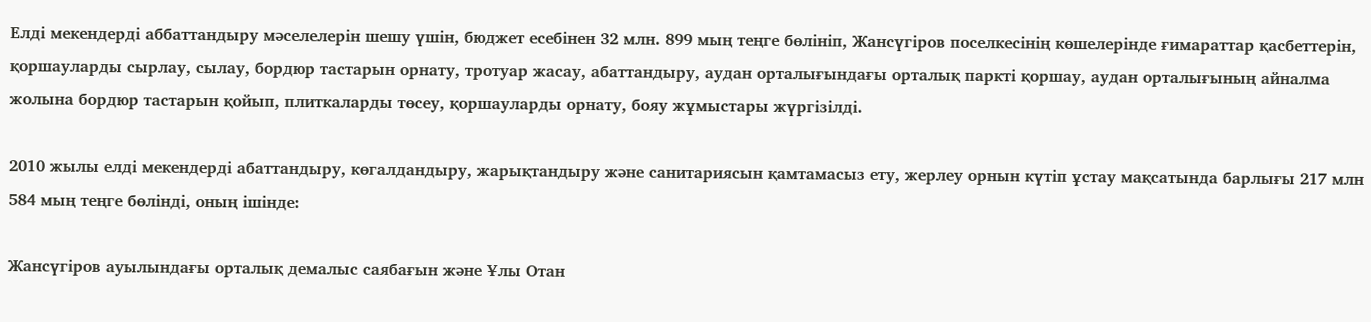Елді мекендерді аббаттандыру мәселелерін шешу үшін, бюджет есебінен 32 млн. 899 мың теңге бөлініп, Жансүгіров поселкесінің көшелерінде ғимараттар қасбеттерін, қоршауларды сырлау, сылау, бордюр тастарын орнату, тротуар жасау, абаттандыру, аудан орталығындағы орталық паркті қоршау, аудан орталығының айналма жолына бордюр тастарын қойып, плиткаларды төсеу, қоршауларды орнату, бояу жұмыстары жүргізілді.

2010 жылы елді мекендерді абаттандыру, көгалдандыру, жарықтандыру және санитариясын қамтамасыз ету, жерлеу орнын күтіп ұстау мақсатында барлығы 217 млн 584 мың теңге бөлінді, оның ішінде:

Жансүгіров ауылындағы орталық демалыс саябағын және Ұлы Отан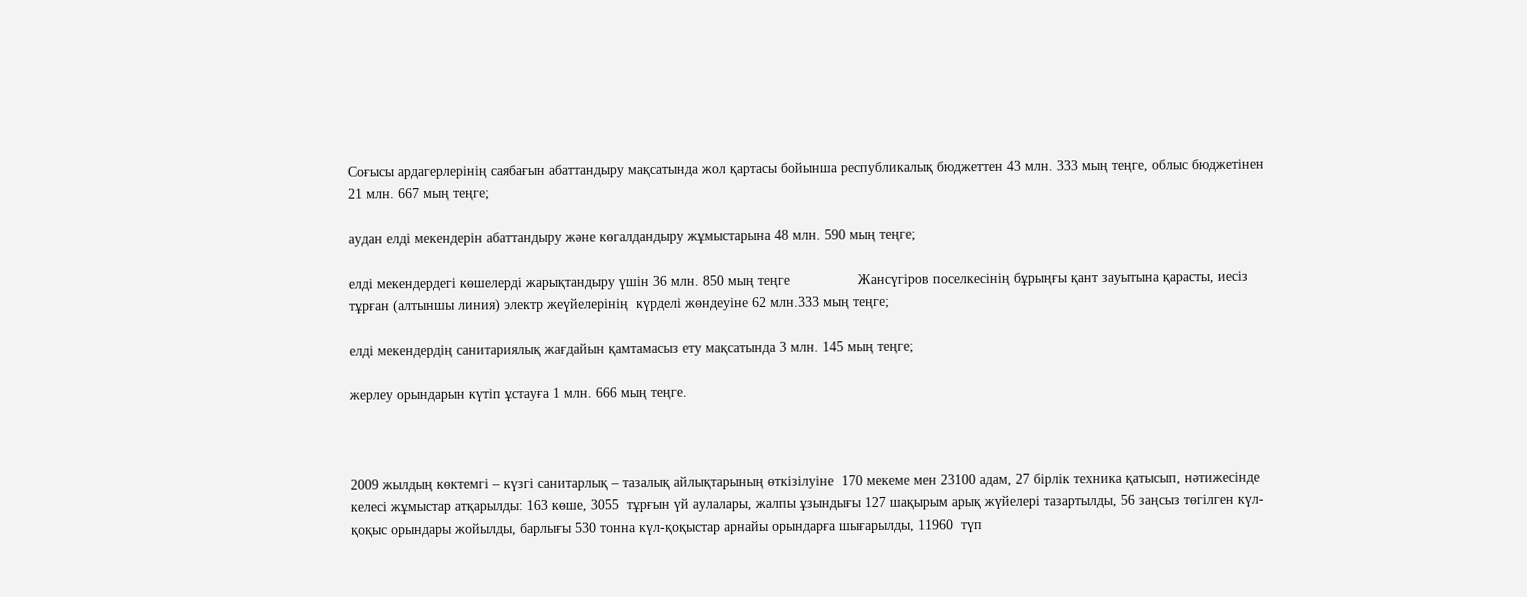Соғысы ардагерлерінің саябағын абаттандыру мақсатында жол қартасы бойынша республикалық бюджеттен 43 млн. 333 мың теңге, облыс бюджетінен 21 млн. 667 мың теңге;

аудан елді мекендерін абаттандыру және көгалдандыру жұмыстарына 48 млн. 590 мың теңге;

елді мекендердегі көшелерді жарықтандыру үшін 36 млн. 850 мың теңге                 Жансүгіров поселкесінің бұрыңғы қант зауытына қарасты, иесіз тұрған (алтыншы линия) электр жеүйелерінің  күрделі жөндеуіне 62 млн.333 мың теңге;

елді мекендердің санитариялық жағдайын қамтамасыз ету мақсатында 3 млн. 145 мың теңге;

жерлеу орындарын күтіп ұстауға 1 млн. 666 мың теңге.



2009 жылдың көктемгі – күзгі санитарлық – тазалық айлықтарының өткізілуіне  170 мекеме мен 23100 адам, 27 бірлік техника қатысып, нәтижесінде келесі жұмыстар атқарылды: 163 көше, 3055  тұрғын үй аулалары, жалпы ұзындығы 127 шақырым арық жүйелері тазартылды, 56 заңсыз төгілген күл-қоқыс орындары жойылды, барлығы 530 тонна күл-қоқыстар арнайы орындарға шығарылды, 11960  түп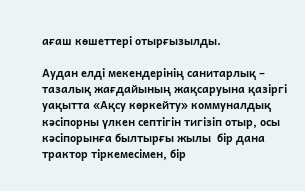ағаш көшеттері отырғызылды.

Аудан елді мекендерінің санитарлық – тазалық жағдайының жақсаруына қазіргі уақытта «Ақсу көркейту» коммуналдық кәсіпорны үлкен септігін тигізіп отыр, осы кәсіпорынға былтырғы жылы  бір дана трактор тіркемесімен, бір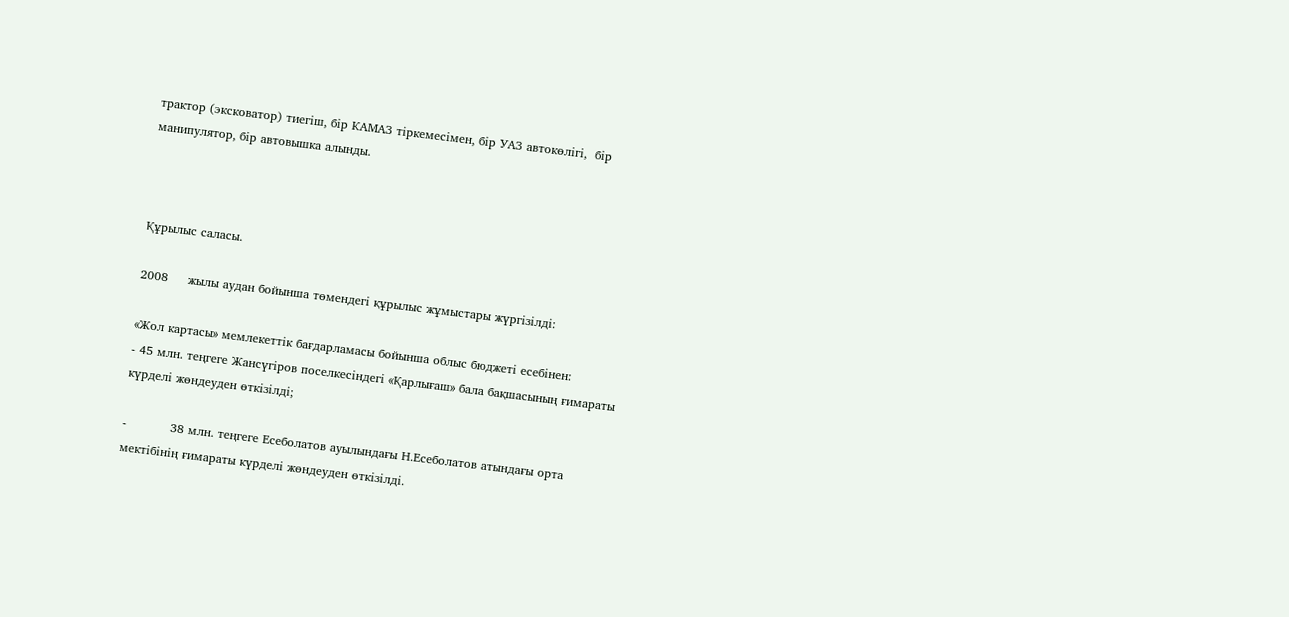трактор (эксковатор) тиегіш, бір КАМАЗ тіркемесімен, бір УАЗ автокөлігі,  бір манипулятор, бір автовышка алынды.



Құрылыс саласы.

2008     жылы аудан бойынша төмендегі құрылыс жұмыстары жүргізілді:

«Жол картасы» мемлекеттік бағдарламасы бойынша облыс бюджеті есебінен:                                                                                                                            - 45 млн. теңгеге Жансүгіров поселкесіндегі «Қарлығаш» бала бақшасының ғимараты күрделі жөндеуден өткізілді;

-           38 млн. теңгеге Есеболатов ауылындағы Н.Есеболатов атындағы орта мектібінің ғимараты күрделі жөндеуден өткізілді.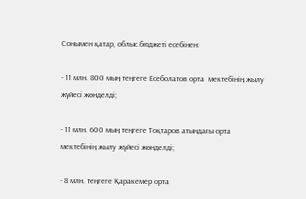Сонымен қатар, облыс бюджеті есебінен:

- 11 млн. 800 мың теңгеге Есеболатов орта  мектебінің жылу жүйесі жөнделді;

- 11 млн. 600 мың теңгеге Тоқтаров атындағы орта мектебінің жылу жүйесі жөнделді;

- 8 млн. теңгеге Қаракемер орта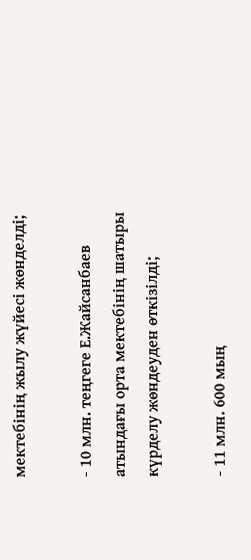мектебінің жылу жүйесі жөнделді;

- 10 млн. теңгеге Е.Жайсанбаев атындағы орта мектебінің шатыры күрделу жөндеуден өткізілді;

- 11 млн. 600 мың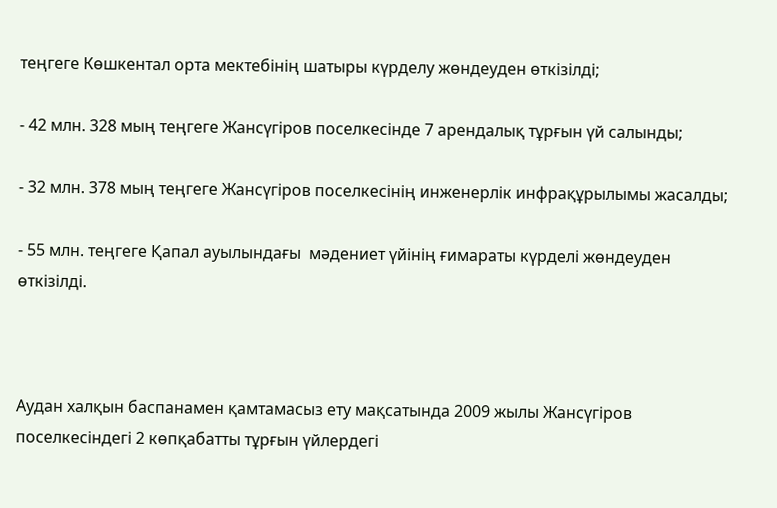теңгеге Көшкентал орта мектебінің шатыры күрделу жөндеуден өткізілді;

- 42 млн. 328 мың теңгеге Жансүгіров поселкесінде 7 арендалық тұрғын үй салынды;

- 32 млн. 378 мың теңгеге Жансүгіров поселкесінің инженерлік инфрақұрылымы жасалды;

- 55 млн. теңгеге Қапал ауылындағы  мәдениет үйінің ғимараты күрделі жөндеуден өткізілді.



Аудан халқын баспанамен қамтамасыз ету мақсатында 2009 жылы Жансүгіров поселкесіндегі 2 көпқабатты тұрғын үйлердегі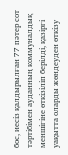бос, иесіз қалдырылған 77 пәтер сот тәртібімен ауданның коммуналдық меншігіне өткізіліп берілді, қазіргі уақытта оларды жөндеуден өткізу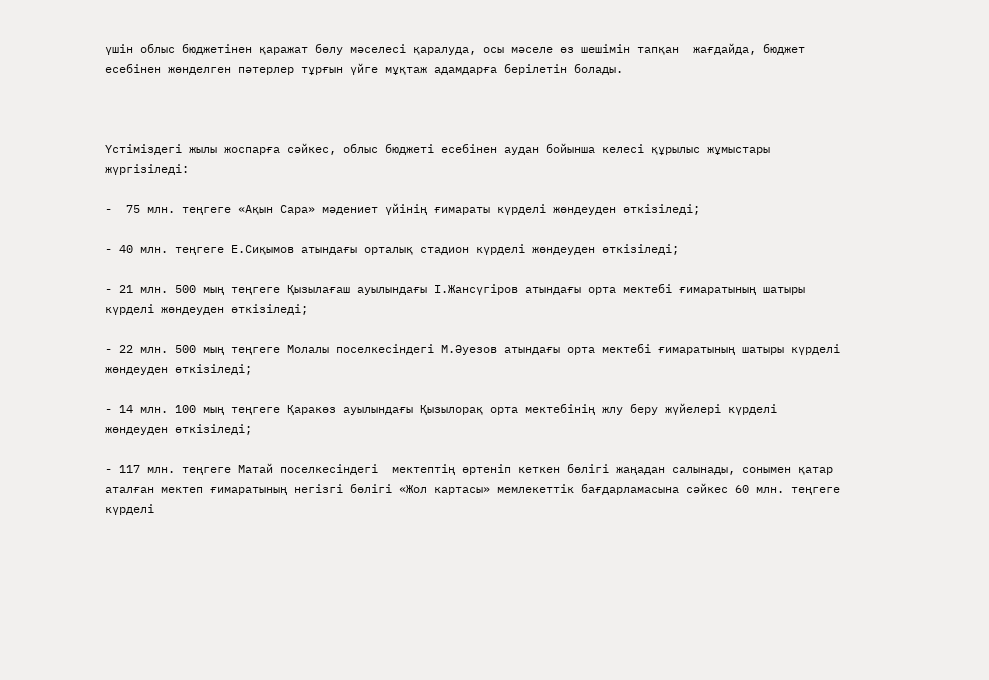үшін облыс бюджетінен қаражат бөлу мәселесі қаралуда, осы мәселе өз шешімін тапқан  жағдайда, бюджет есебінен жөнделген пәтерлер тұрғын үйге мұқтаж адамдарға берілетін болады.



Үстіміздегі жылы жоспарға сәйкес, облыс бюджеті есебінен аудан бойынша келесі құрылыс жұмыстары жүргізіледі:

-  75 млн. теңгеге «Ақын Сара» мәдениет үйінің ғимараты күрделі жөндеуден өткізіледі;

- 40 млн. теңгеге Е.Сиқымов атындағы орталық стадион күрделі жөндеуден өткізіледі;

- 21 млн. 500 мың теңгеге Қызылағаш ауылындағы І.Жансүгіров атындағы орта мектебі ғимаратының шатыры күрделі жөндеуден өткізіледі;

- 22 млн. 500 мың теңгеге Молалы поселкесіндегі М.Әуезов атындағы орта мектебі ғимаратының шатыры күрделі жөндеуден өткізіледі;

- 14 млн. 100 мың теңгеге Қаракөз ауылындағы Қызылорақ орта мектебінің жлу беру жүйелері күрделі жөндеуден өткізіледі;

- 117 млн. теңгеге Матай поселкесіндегі  мектептің өртеніп кеткен бөлігі жаңадан салынады, сонымен қатар аталған мектеп ғимаратының негізгі бөлігі «Жол картасы» мемлекеттік бағдарламасына сәйкес 60 млн. теңгеге күрделі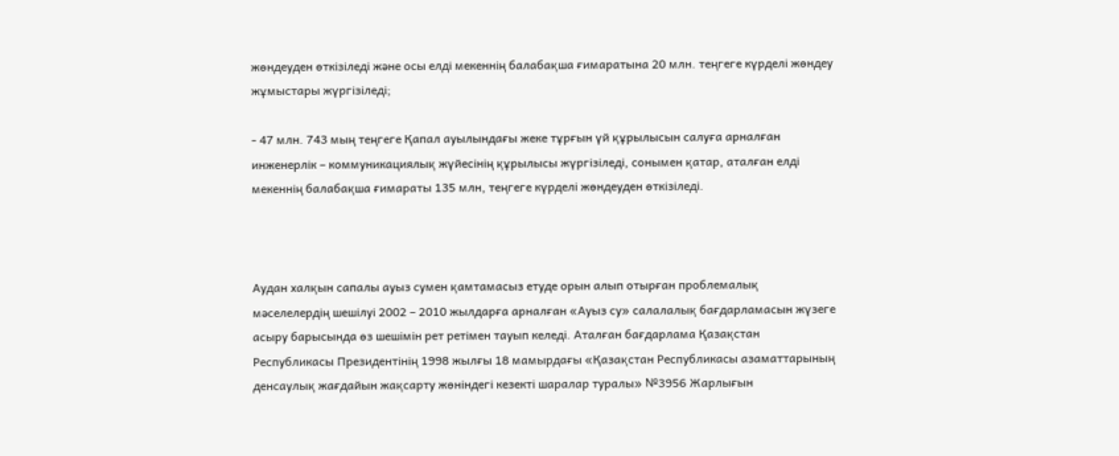жөндеуден өткізіледі және осы елді мекеннің балабақша ғимаратына 20 млн. теңгеге күрделі жөндеу жұмыстары жүргізіледі;

- 47 млн. 743 мың теңгеге Қапал ауылындағы жеке тұрғын үй құрылысын салуға арналған инженерлік – коммуникациялық жүйесінің құрылысы жүргізіледі, сонымен қатар, аталған елді мекеннің балабақша ғимараты 135 млн, теңгеге күрделі жөндеуден өткізіледі.



Аудан халқын сапалы ауыз сумен қамтамасыз етуде орын алып отырған проблемалық мәселелердің шешілуі 2002 – 2010 жылдарға арналған «Ауыз су» салалалық бағдарламасын жүзеге асыру барысында өз шешімін рет ретімен тауып келеді. Аталған бағдарлама Қазақстан Республикасы Президентінің 1998 жылғы 18 мамырдағы «Қазақстан Республикасы азаматтарының денсаулық жағдайын жақсарту жөніндегі кезекті шаралар туралы» №3956 Жарлығын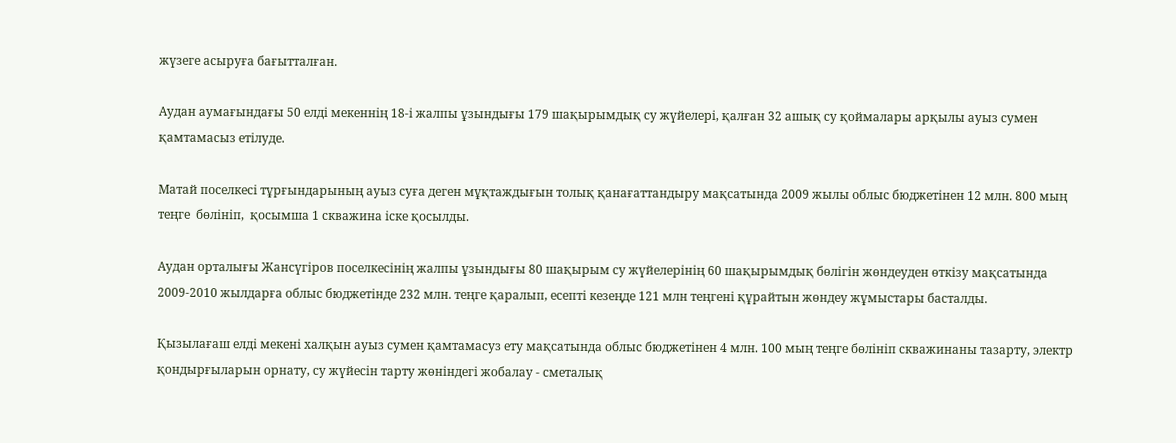жүзеге асыруға бағытталған.

Аудан аумағындағы 50 елді мекеннің 18-і жалпы ұзындығы 179 шақырымдық су жүйелері, қалған 32 ашық су қоймалары арқылы ауыз сумен қамтамасыз етілуде.

Матай поселкесі тұрғындарының ауыз суға деген мұқтаждығын толық қанағаттандыру мақсатында 2009 жылы облыс бюджетінен 12 млн. 800 мың теңге  бөлініп,  қосымша 1 скважина іске қосылды.

Аудан орталығы Жансүгіров поселкесінің жалпы ұзындығы 80 шақырым су жүйелерінің 60 шақырымдық бөлігін жөндеуден өткізу мақсатында 2009-2010 жылдарға облыс бюджетінде 232 млн. теңге қаралып, есепті кезеңде 121 млн теңгені құрайтын жөндеу жұмыстары басталды.

Қызылағаш елді мекені халқын ауыз сумен қамтамасуз ету мақсатында облыс бюджетінен 4 млн. 100 мың теңге бөлініп скважинаны тазарту, электр қондырғыларын орнату, су жүйесін тарту жөніндегі жобалау - сметалық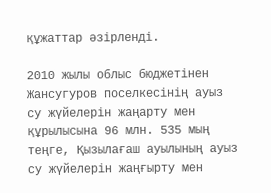құжаттар әзірленді.

2010 жылы облыс бюджетінен Жансугуров поселкесінің ауыз су жүйелерін жаңарту мен құрылысына 96 млн. 535 мың теңге, Қызылағаш ауылының ауыз су жүйелерін жаңғырту мен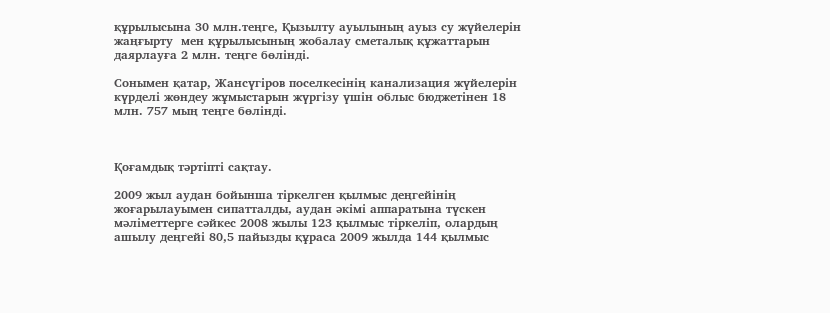құрылысына 30 млн.теңге, Қызылту ауылының ауыз су жүйелерін жаңғырту  мен құрылысының жобалау сметалық құжаттарын даярлауға 2 млн. теңге бөлінді.

Сонымен қатар, Жансүгіров поселкесінің канализация жүйелерін күрделі жөндеу жұмыстарын жүргізу үшін облыс бюджетінен 18 млн. 757 мың теңге бөлінді.



Қоғамдық тәртіпті сақтау.

2009 жыл аудан бойынша тіркелген қылмыс деңгейінің жоғарылауымен сипатталды, аудан әкімі аппаратына түскен мәліметтерге сәйкес 2008 жылы 123 қылмыс тіркеліп, олардың ашылу деңгейі 80,5 пайызды құраса 2009 жылда 144 қылмыс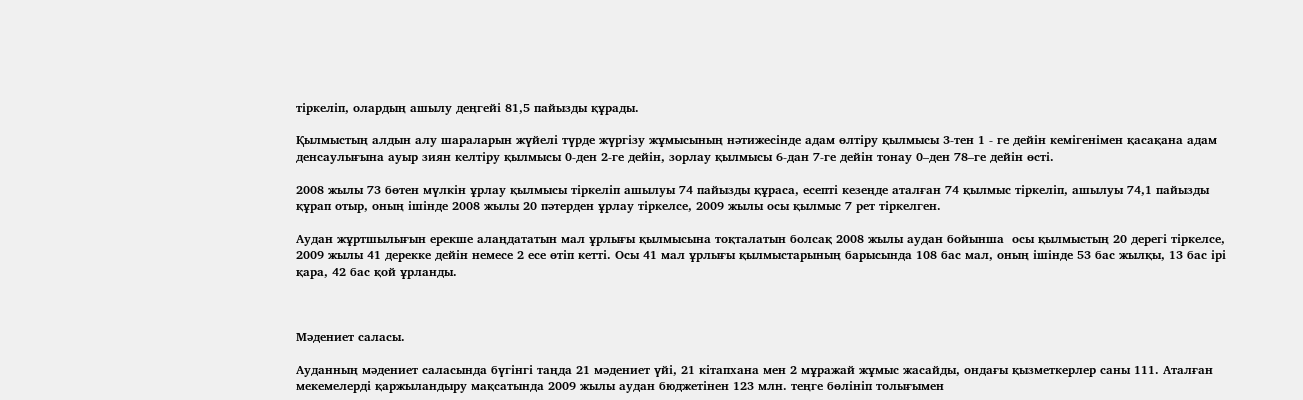тіркеліп, олардың ашылу деңгейі 81,5 пайызды құрады.

Қылмыстың алдын алу шараларын жүйелі түрде жүргізу жұмысының нәтижесінде адам өлтіру қылмысы 3-тен 1 - ге дейін кемігенімен қасақана адам денсаулығына ауыр зиян келтіру қылмысы 0-ден 2-ге дейін, зорлау қылмысы 6-дан 7-ге дейін тонау 0–ден 78–ге дейін өсті.

2008 жылы 73 бөтен мүлкін ұрлау қылмысы тіркеліп ашылуы 74 пайызды құраса, есепті кезеңде аталған 74 қылмыс тіркеліп, ашылуы 74,1 пайызды құрап отыр, оның ішінде 2008 жылы 20 пәтерден ұрлау тіркелсе, 2009 жылы осы қылмыс 7 рет тіркелген.

Аудан жұртшылығын ерекше алаңдататын мал ұрлығы қылмысына тоқталатын болсақ 2008 жылы аудан бойынша  осы қылмыстың 20 дерегі тіркелсе, 2009 жылы 41 дерекке дейін немесе 2 есе өтіп кетті. Осы 41 мал ұрлығы қылмыстарының барысында 108 бас мал, оның ішінде 53 бас жылқы, 13 бас ірі қара, 42 бас қой ұрланды.



Мәдениет саласы.

Ауданның мәдениет саласында бүгінгі таңда 21 мәдениет үйі, 21 кітапхана мен 2 мұражай жұмыс жасайды, ондағы қызметкерлер саны 111. Аталған мекемелерді қаржыландыру мақсатында 2009 жылы аудан бюджетінен 123 млн. теңге бөлініп толығымен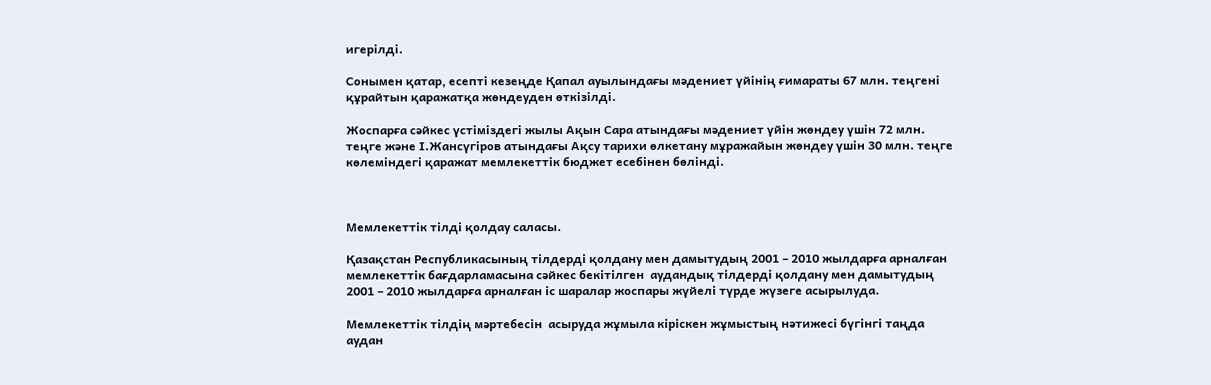игерілді.

Сонымен қатар, есепті кезеңде Қапал ауылындағы мәдениет үйінің ғимараты 67 млн. теңгені құрайтын қаражатқа жөндеуден өткізілді.

Жоспарға сәйкес үстіміздегі жылы Ақын Сара атындағы мәдениет үйін жөндеу үшін 72 млн. теңге және І.Жансүгіров атындағы Ақсу тарихи өлкетану мұражайын жөндеу үшін 30 млн. теңге көлеміндегі қаражат мемлекеттік бюджет есебінен бөлінді.



Мемлекеттік тілді қолдау саласы.

Қазақстан Республикасының тілдерді қолдану мен дамытудың 2001 – 2010 жылдарға арналған мемлекеттік бағдарламасына сәйкес бекітілген  аудандық тілдерді қолдану мен дамытудың 2001 – 2010 жылдарға арналған іс шаралар жоспары жүйелі түрде жүзеге асырылуда.

Мемлекеттік тілдің мәртебесін  асыруда жұмыла кіріскен жұмыстың нәтижесі бүгінгі таңда аудан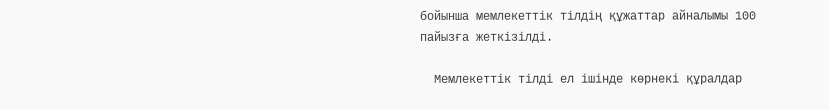бойынша мемлекеттік тілдің құжаттар айналымы 100 пайызға жеткізілді.

  Мемлекеттік тілді ел ішінде көрнекі құралдар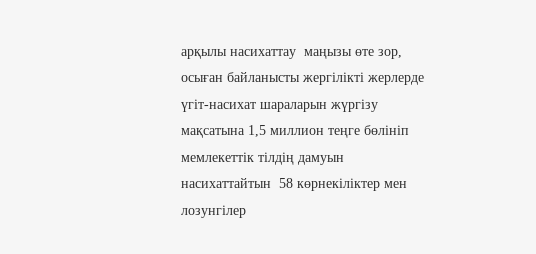арқылы насихаттау  маңызы өте зор, осыған байланысты жергілікті жерлерде үгіт-насихат шараларын жүргізу мақсатына 1,5 миллион теңге бөлініп мемлекеттік тілдің дамуын насихаттайтын  58 көрнекіліктер мен лозунгілер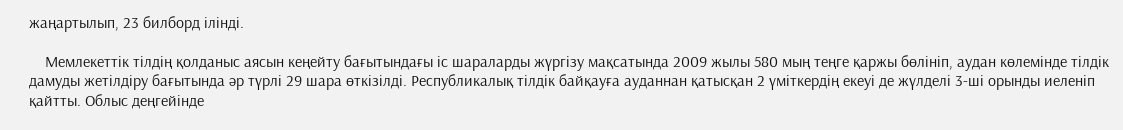жаңартылып, 23 билборд ілінді.

    Мемлекеттік тілдің қолданыс аясын кеңейту бағытындағы іс шараларды жүргізу мақсатында 2009 жылы 580 мың теңге қаржы бөлініп, аудан көлемінде тілдік дамуды жетілдіру бағытында әр түрлі 29 шара өткізілді. Республикалық тілдік байқауға ауданнан қатысқан 2 үміткердің екеуі де жүлделі 3-ші орынды иеленіп қайтты. Облыс деңгейінде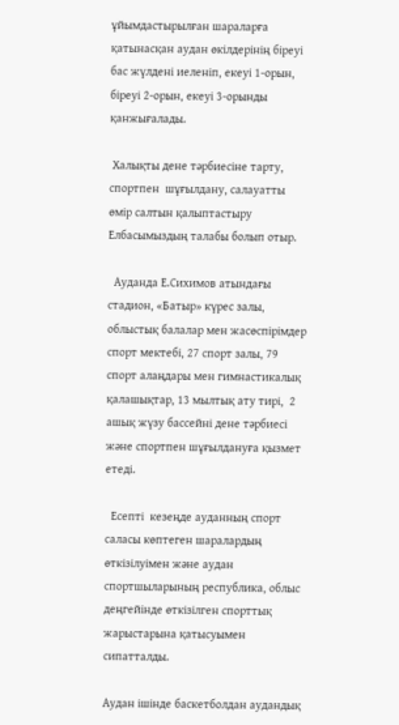ұйымдастырылған шараларға қатынасқан аудан өкілдерінің біреуі бас жүлдені иеленіп, екеуі 1-орын, біреуі 2-орын, екеуі 3-орынды қанжығалады.

 Халықты дене тәрбиесіне тарту, спортпен  шұғылдану, салауатты өмір салтын қалыптастыру Елбасымыздың талабы болып отыр.

  Ауданда Е.Сихимов атындағы стадион, «Батыр» күрес залы, облыстық балалар мен жасөспірімдер спорт мектебі, 27 спорт залы, 79 спорт алаңдары мен гимнастикалық қалашықтар, 13 мылтық ату тирі,  2 ашық жүзу бассейні дене тәрбиесі және спортпен шұғылдануға қызмет етеді.

  Есепті  кезеңде ауданның спорт саласы көптеген шаралардың өткізілуімен және аудан спортшыларының республика, облыс деңгейінде өткізілген спорттық жарыстарына қатысуымен сипатталды.

Аудан ішінде баскетболдан аудандық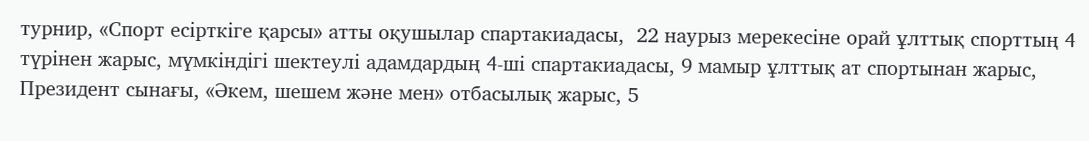турнир, «Спорт есірткіге қарсы» атты оқушылар спартакиадасы,  22 наурыз мерекесіне орай ұлттық спорттың 4 түрінен жарыс, мүмкіндігі шектеулі адамдардың 4-ші спартакиадасы, 9 мамыр ұлттық ат спортынан жарыс, Президент сынағы, «Әкем, шешем және мен» отбасылық жарыс, 5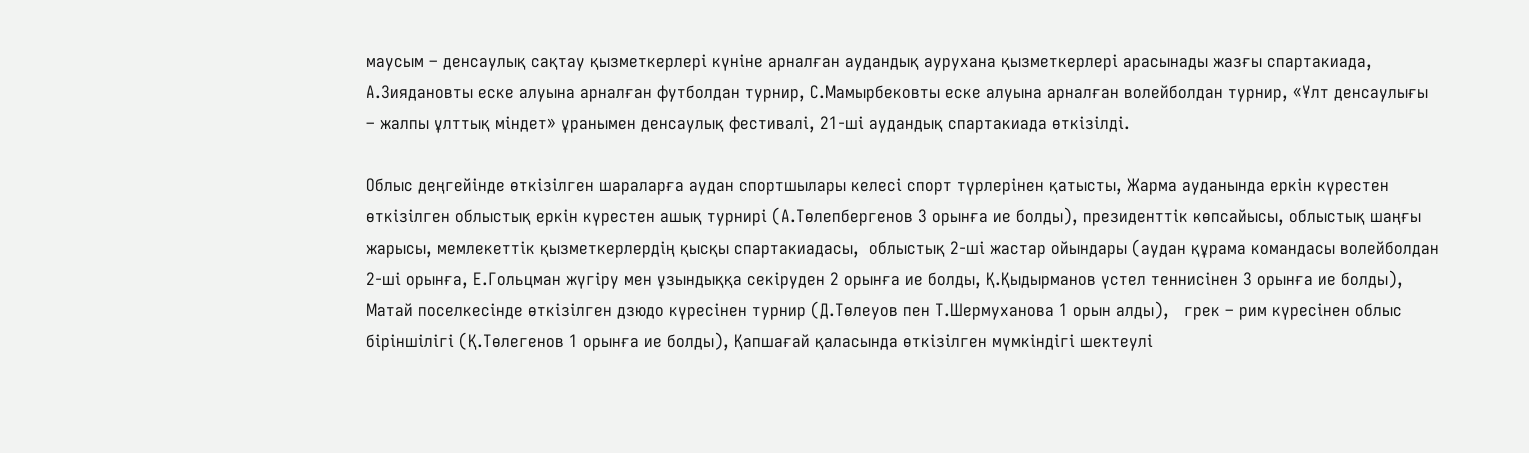маусым – денсаулық сақтау қызметкерлері күніне арналған аудандық аурухана қызметкерлері арасынады жазғы спартакиада, А.Зиядановты еске алуына арналған футболдан турнир, С.Мамырбековты еске алуына арналған волейболдан турнир, «Ұлт денсаулығы – жалпы ұлттық міндет» ұранымен денсаулық фестивалі, 21-ші аудандық спартакиада өткізілді.

Облыс деңгейінде өткізілген шараларға аудан спортшылары келесі спорт түрлерінен қатысты, Жарма ауданында еркін күрестен өткізілген облыстық еркін күрестен ашық турнирі (А.Төлепбергенов 3 орынға ие болды), президенттік көпсайысы, облыстық шаңғы жарысы, мемлекеттік қызметкерлердің қысқы спартакиадасы,  облыстық 2-ші жастар ойындары (аудан құрама командасы волейболдан 2-ші орынға, Е.Гольцман жүгіру мен ұзындыққа секіруден 2 орынға ие болды, Қ.Қыдырманов үстел теннисінен 3 орынға ие болды), Матай поселкесінде өткізілген дзюдо күресінен турнир (Д.Төлеуов пен Т.Шермуханова 1 орын алды),   грек – рим күресінен облыс біріншілігі (Қ.Төлегенов 1 орынға ие болды), Қапшағай қаласында өткізілген мүмкіндігі шектеулі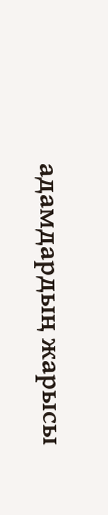адамдардың жарысы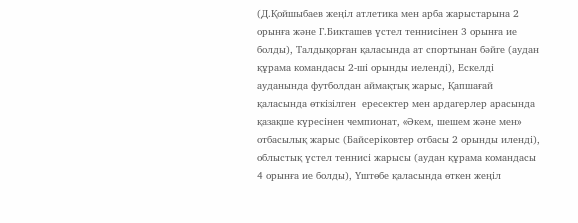(Д.Қойшыбаев жеңіл атлетика мен арба жарыстарына 2 орынға және Г.Бикташев үстел теннисінен 3 орынға ие болды), Талдықорған қаласында ат спортынан бәйге (аудан құрама командасы 2-ші орынды иеленді), Ескелді ауданында футболдан аймақтық жарыс, Қапшағай қаласында өткізілген  ересектер мен ардагерлер арасында қазақше күресінен чемпионат, «Әкем, шешем және мен» отбасылық жарыс (Байсеріковтер отбасы 2 орынды иленді), облыстық үстел теннисі жарысы (аудан құрама командасы 4 орынға ие болды), Үштөбе қаласында өткен жеңіл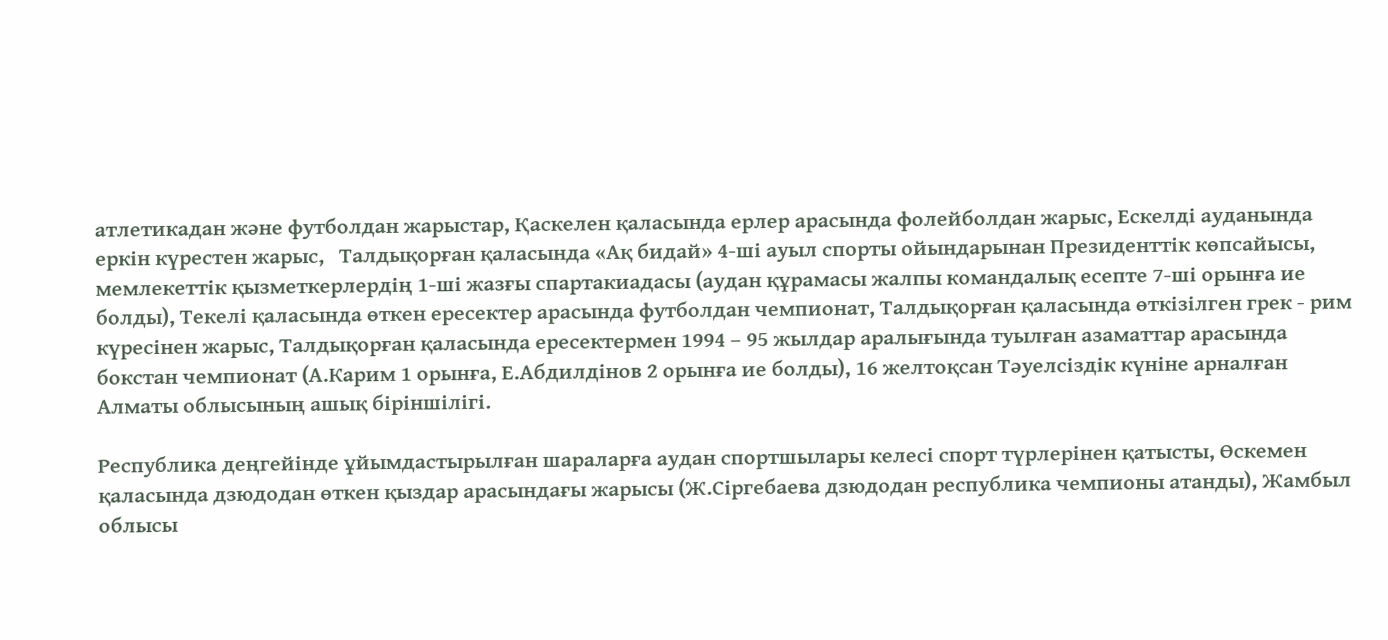атлетикадан және футболдан жарыстар, Қаскелен қаласында ерлер арасында фолейболдан жарыс, Ескелді ауданында еркін күрестен жарыс,   Талдықорған қаласында «Ақ бидай» 4-ші ауыл спорты ойындарынан Президенттік көпсайысы, мемлекеттік қызметкерлердің 1-ші жазғы спартакиадасы (аудан құрамасы жалпы командалық есепте 7-ші орынға ие болды), Текелі қаласында өткен ересектер арасында футболдан чемпионат, Талдықорған қаласында өткізілген грек - рим күресінен жарыс, Талдықорған қаласында ересектермен 1994 – 95 жылдар аралығында туылған азаматтар арасында бокстан чемпионат (А.Карим 1 орынға, Е.Абдилдінов 2 орынға ие болды), 16 желтоқсан Тәуелсіздік күніне арналған Алматы облысының ашық біріншілігі.

Республика деңгейінде ұйымдастырылған шараларға аудан спортшылары келесі спорт түрлерінен қатысты, Өскемен қаласында дзюдодан өткен қыздар арасындағы жарысы (Ж.Сіргебаева дзюдодан республика чемпионы атанды), Жамбыл облысы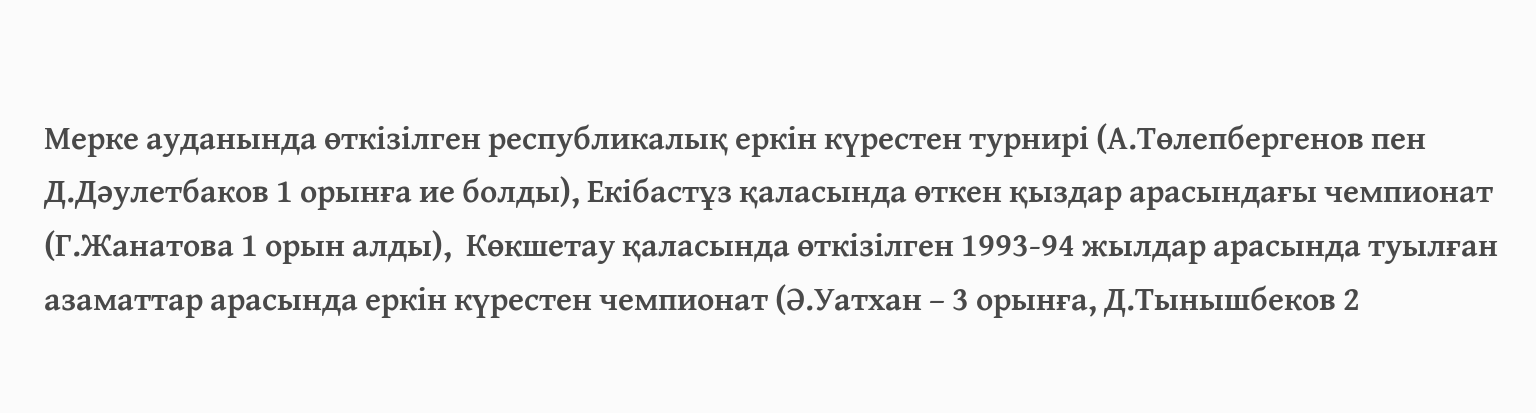Мерке ауданында өткізілген республикалық еркін күрестен турнирі (А.Төлепбергенов пен Д.Дәулетбаков 1 орынға ие болды), Екібастұз қаласында өткен қыздар арасындағы чемпионат (Г.Жанатова 1 орын алды),  Көкшетау қаласында өткізілген 1993-94 жылдар арасында туылған азаматтар арасында еркін күрестен чемпионат (Ә.Уатхан – 3 орынға, Д.Тынышбеков 2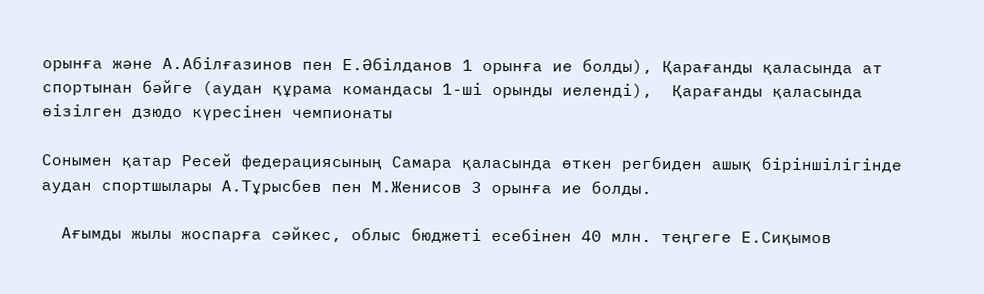орынға және А.Абілғазинов пен Е.Әбілданов 1 орынға ие болды), Қарағанды қаласында ат спортынан бәйге (аудан құрама командасы 1-ші орынды иеленді),  Қарағанды қаласында өізілген дзюдо күресінен чемпионаты

Сонымен қатар Ресей федерациясының Самара қаласында өткен регбиден ашық біріншілігінде аудан спортшылары А.Тұрысбев пен М.Женисов 3 орынға ие болды.

  Ағымды жылы жоспарға сәйкес, облыс бюджеті есебінен 40 млн. теңгеге Е.Сиқымов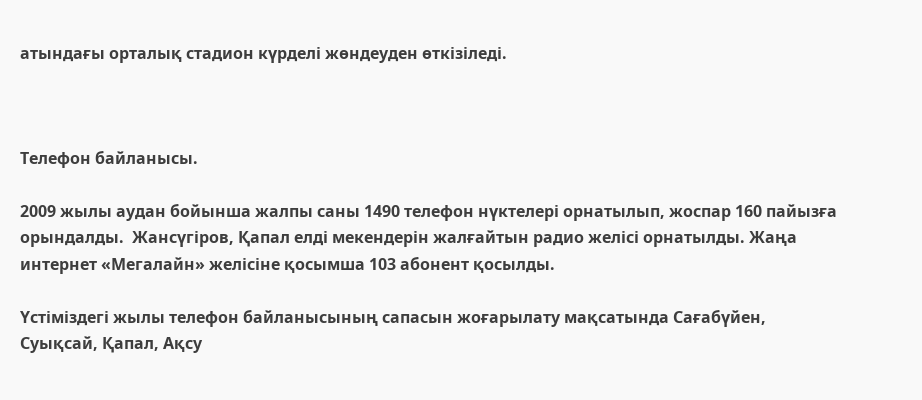атындағы орталық стадион күрделі жөндеуден өткізіледі.



Телефон байланысы.

2009 жылы аудан бойынша жалпы саны 1490 телефон нүктелері орнатылып, жоспар 160 пайызға орындалды.  Жансүгіров, Қапал елді мекендерін жалғайтын радио желісі орнатылды. Жаңа интернет «Мегалайн» желісіне қосымша 103 абонент қосылды.

Үстіміздегі жылы телефон байланысының сапасын жоғарылату мақсатында Сағабүйен, Суықсай, Қапал, Ақсу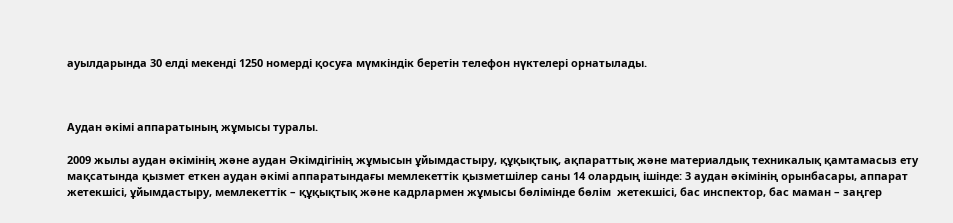ауылдарында 30 елді мекенді 1250 номерді қосуға мүмкіндік беретін телефон нүктелері орнатылады.



Аудан әкімі аппаратының жұмысы туралы.

2009 жылы аудан әкімінің және аудан Әкімдігінің жұмысын ұйымдастыру, құқықтық, ақпараттық және материалдық техникалық қамтамасыз ету мақсатында қызмет еткен аудан әкімі аппаратындағы мемлекеттік қызметшілер саны 14 олардың ішінде: 3 аудан әкімінің орынбасары, аппарат жетекшісі, ұйымдастыру, мемлекеттік – құқықтық және кадрлармен жұмысы бөлімінде бөлім  жетекшісі, бас инспектор, бас маман – заңгер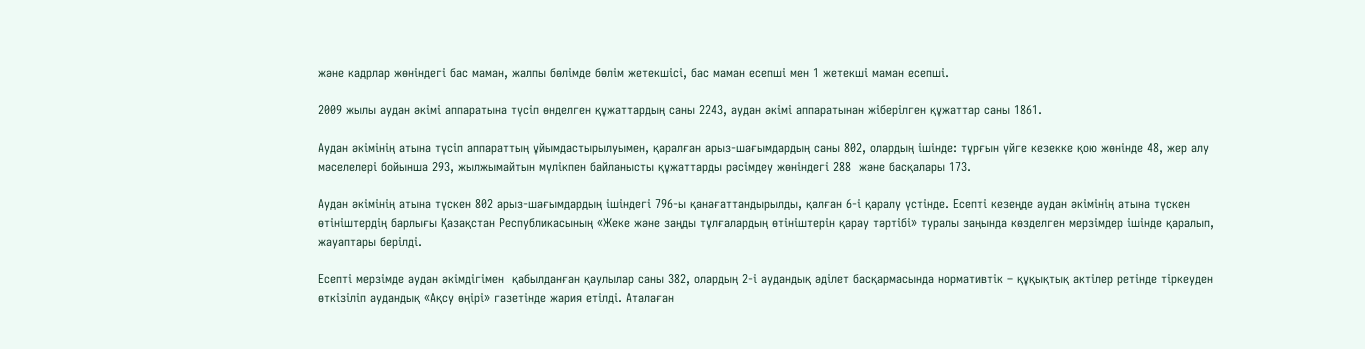және кадрлар жөніндегі бас маман, жалпы бөлімде бөлім жетекшісі, бас маман есепші мен 1 жетекші маман есепші.

2009 жылы аудан әкімі аппаратына түсіп өнделген құжаттардың саны 2243, аудан әкімі аппаратынан жіберілген құжаттар саны 1861.

Аудан әкімінің атына түсіп аппараттың ұйымдастырылуымен, қаралған арыз-шағымдардың саны 802, олардың ішінде: тұрғын үйге кезекке қою жөнінде 48, жер алу мәселелері бойынша 293, жылжымайтын мүлікпен байланысты құжаттарды рәсімдеу жөніндегі 288  және басқалары 173.

Аудан әкімінің атына түскен 802 арыз-шағымдардың ішіндегі 796-ы қанағаттандырылды, қалған 6-і қаралу үстінде. Есепті кезеңде аудан әкімінің атына түскен өтініштердің барлығы Қазақстан Республикасының «Жеке және заңды тұлғалардың өтініштерін қарау тәртібі» туралы заңында көзделген мерзімдер ішінде қаралып, жауаптары берілді.

Есепті мерзімде аудан әкімдігімен  қабылданған қаулылар саны 382, олардың 2-і аудандық әділет басқармасында нормативтік – құқықтық актілер ретінде тіркеуден өткізіліп аудандық «Ақсу өңірі» газетінде жария етілді. Аталаған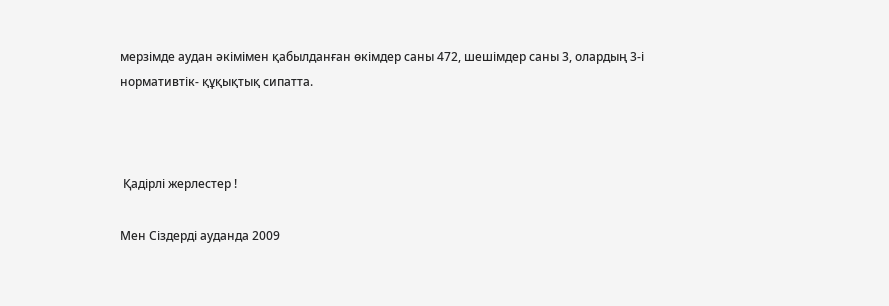мерзімде аудан әкімімен қабылданған өкімдер саны 472, шешімдер саны 3, олардың 3-і нормативтік- құқықтық сипатта.



 Қадірлі жерлестер !

Мен Сіздерді ауданда 2009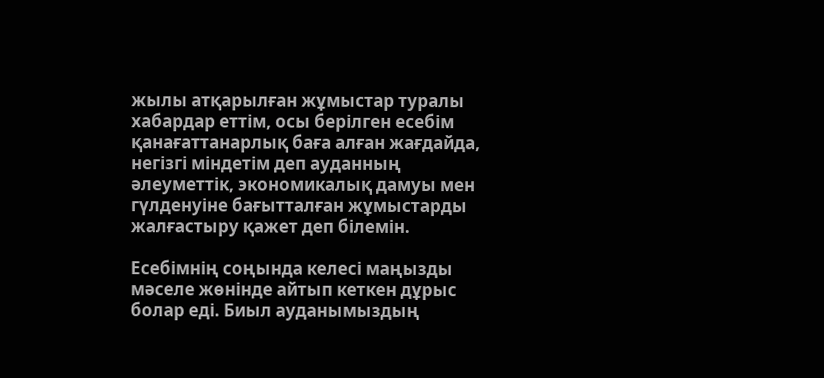жылы атқарылған жұмыстар туралы хабардар еттім, осы берілген есебім қанағаттанарлық баға алған жағдайда, негізгі міндетім деп ауданның әлеуметтік, экономикалық дамуы мен гүлденуіне бағытталған жұмыстарды жалғастыру қажет деп білемін.

Есебімнің соңында келесі маңызды мәселе жөнінде айтып кеткен дұрыс болар еді. Биыл ауданымыздың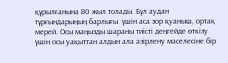құрылғанына 80 жыл толады. Бұл аудан тұрғындарыңың барлығы  үшін аса зор қуаныш, ортақ мерей. Осы маңызды шараны тиісті деңгейде өткізу үшін осы уақыттан алдын ала әзірлену мәселесіне бір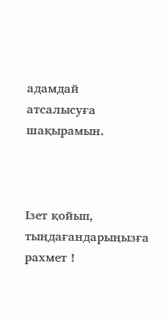адамдай атсалысуға шақырамын.



Ізет қойып, тыңдағандарыңызға рахмет !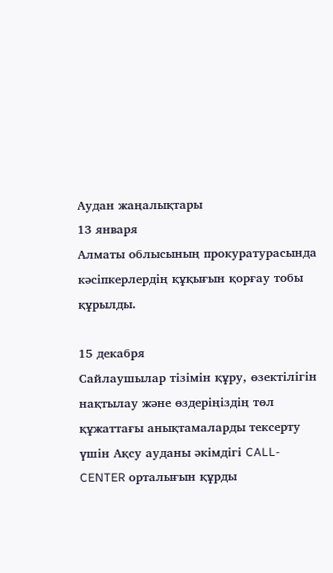Аудан жаңалықтары
13 января
Алматы облысының прокуратурасында кәсіпкерлердің құқығын қорғау тобы құрылды.

15 декабря
Сайлаушылар тізімін құру, өзектілігін нақтылау және өздеріңіздің төл құжаттағы анықтамаларды тексерту үшін Ақсу ауданы әкімдігі CALL-CENTER орталығын құрды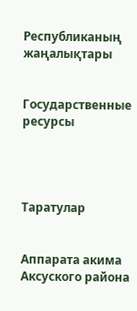Республиканың жаңалықтары


Государственные ресурсы




Таратулар


Аппарата акима Аксуского района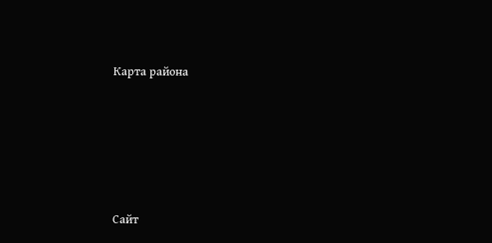Карта района







Сайт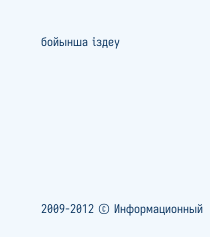бойынша іздеу








2009-2012 © Информационный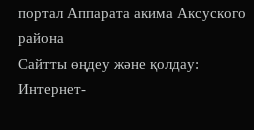портал Аппарата акима Аксуского района
Сайтты өңдеу және қолдау: Интернет-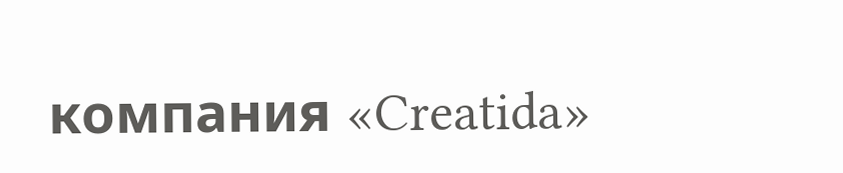компания «Creatida»